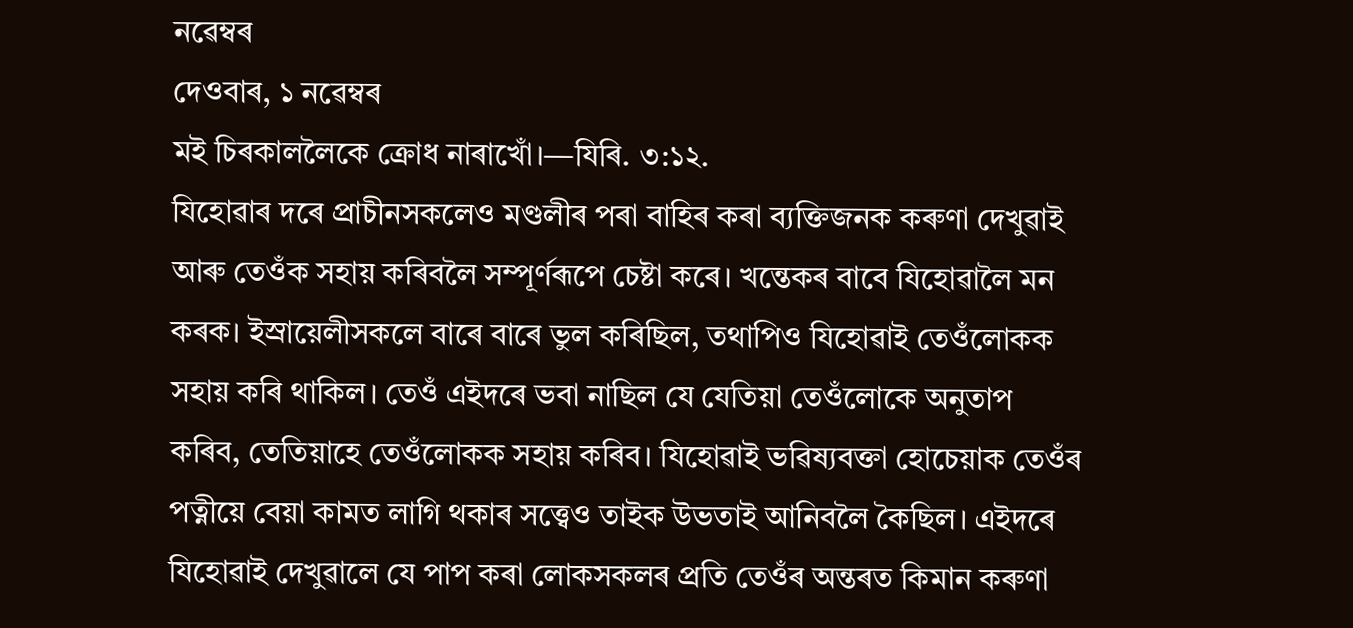নৱেম্বৰ
দেওবাৰ, ১ নৱেম্বৰ
মই চিৰকাললৈকে ক্ৰোধ নাৰাখোঁ।—যিৰি. ৩:১২.
যিহোৱাৰ দৰে প্ৰাচীনসকলেও মণ্ডলীৰ পৰা বাহিৰ কৰা ব্যক্তিজনক কৰুণা দেখুৱাই আৰু তেওঁক সহায় কৰিবলৈ সম্পূৰ্ণৰূপে চেষ্টা কৰে। খন্তেকৰ বাবে যিহোৱালৈ মন কৰক। ইস্ৰায়েলীসকলে বাৰে বাৰে ভুল কৰিছিল, তথাপিও যিহোৱাই তেওঁলোকক সহায় কৰি থাকিল। তেওঁ এইদৰে ভবা নাছিল যে যেতিয়া তেওঁলোকে অনুতাপ কৰিব, তেতিয়াহে তেওঁলোকক সহায় কৰিব। যিহোৱাই ভৱিষ্যবক্তা হোচেয়াক তেওঁৰ পত্নীয়ে বেয়া কামত লাগি থকাৰ সত্ত্বেও তাইক উভতাই আনিবলৈ কৈছিল। এইদৰে যিহোৱাই দেখুৱালে যে পাপ কৰা লোকসকলৰ প্ৰতি তেওঁৰ অন্তৰত কিমান কৰুণা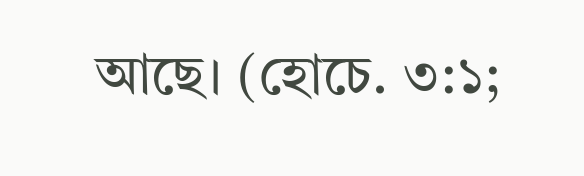আছে। (হোচে. ৩:১;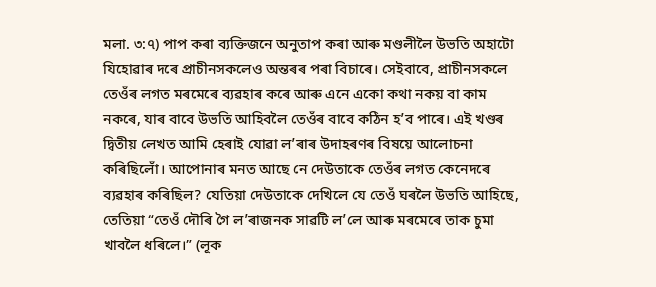মলা. ৩:৭) পাপ কৰা ব্যক্তিজনে অনুতাপ কৰা আৰু মণ্ডলীলৈ উভতি অহাটো যিহোৱাৰ দৰে প্ৰাচীনসকলেও অন্তৰৰ পৰা বিচাৰে। সেইবাবে, প্ৰাচীনসকলে তেওঁৰ লগত মৰমেৰে ব্যৱহাৰ কৰে আৰু এনে একো কথা নকয় বা কাম নকৰে, যাৰ বাবে উভতি আহিবলৈ তেওঁৰ বাবে কঠিন হʼব পাৰে। এই খণ্ডৰ দ্বিতীয় লেখত আমি হেৰাই যোৱা লʼৰাৰ উদাহৰণৰ বিষয়ে আলোচনা কৰিছিলোঁ। আপোনাৰ মনত আছে নে দেউতাকে তেওঁৰ লগত কেনেদৰে ব্যৱহাৰ কৰিছিল? যেতিয়া দেউতাকে দেখিলে যে তেওঁ ঘৰলৈ উভতি আহিছে, তেতিয়া “তেওঁ দৌৰি গৈ লʼৰাজনক সাৱটি লʼলে আৰু মৰমেৰে তাক চুমা খাবলৈ ধৰিলে।” (লূক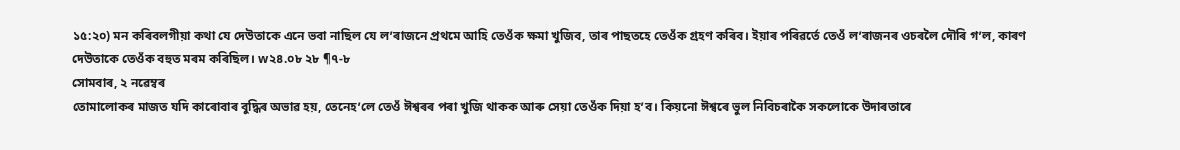১৫:২০) মন কৰিবলগীয়া কথা যে দেউতাকে এনে ভবা নাছিল যে লʼৰাজনে প্ৰথমে আহি তেওঁক ক্ষমা খুজিব, তাৰ পাছতহে তেওঁক গ্ৰহণ কৰিব। ইয়াৰ পৰিৱৰ্তে তেওঁ লʼৰাজনৰ ওচৰলৈ দৌৰি গʼল, কাৰণ দেউতাকে তেওঁক বহুত মৰম কৰিছিল। w২৪.০৮ ২৮ ¶৭-৮
সোমবাৰ, ২ নৱেম্বৰ
তোমালোকৰ মাজত যদি কাৰোবাৰ বুদ্ধিৰ অভাৱ হয়, তেনেহʼলে তেওঁ ঈশ্বৰৰ পৰা খুজি থাকক আৰু সেয়া তেওঁক দিয়া হʼব। কিয়নো ঈশ্বৰে ভুল নিবিচৰাকৈ সকলোকে উদাৰতাৰে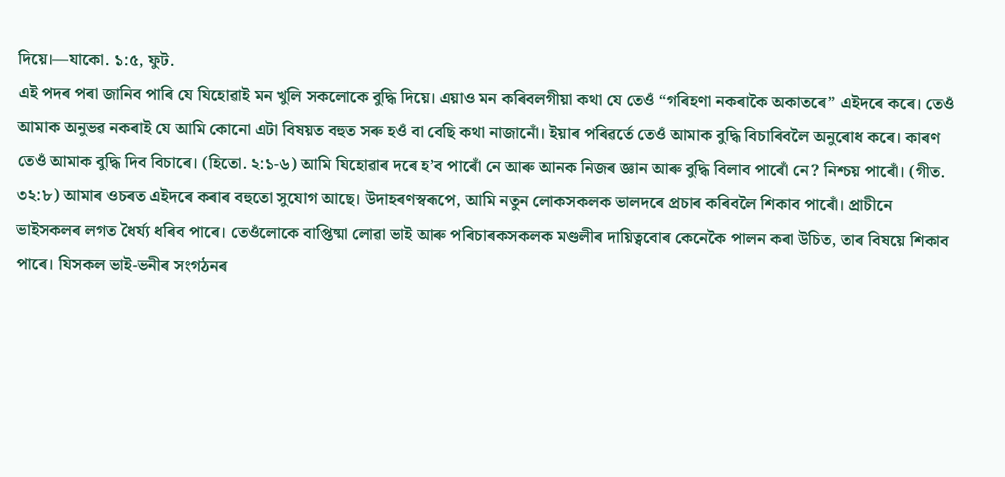দিয়ে।—যাকো. ১:৫, ফুট.
এই পদৰ পৰা জানিব পাৰি যে যিহোৱাই মন খুলি সকলোকে বুদ্ধি দিয়ে। এয়াও মন কৰিবলগীয়া কথা যে তেওঁ “গৰিহণা নকৰাকৈ অকাতৰে” এইদৰে কৰে। তেওঁ আমাক অনুভৱ নকৰাই যে আমি কোনো এটা বিষয়ত বহুত সৰু হওঁ বা বেছি কথা নাজানোঁ। ইয়াৰ পৰিৱৰ্তে তেওঁ আমাক বুদ্ধি বিচাৰিবলৈ অনুৰোধ কৰে। কাৰণ তেওঁ আমাক বুদ্ধি দিব বিচাৰে। (হিতো. ২:১-৬) আমি যিহোৱাৰ দৰে হʼব পাৰোঁ নে আৰু আনক নিজৰ জ্ঞান আৰু বুদ্ধি বিলাব পাৰোঁ নে? নিশ্চয় পাৰোঁ। (গীত. ৩২:৮) আমাৰ ওচৰত এইদৰে কৰাৰ বহুতো সুযোগ আছে। উদাহৰণস্বৰূপে, আমি নতুন লোকসকলক ভালদৰে প্ৰচাৰ কৰিবলৈ শিকাব পাৰোঁ। প্ৰাচীনে ভাইসকলৰ লগত ধৈৰ্য্য ধৰিব পাৰে। তেওঁলোকে বাপ্তিষ্মা লোৱা ভাই আৰু পৰিচাৰকসকলক মণ্ডলীৰ দায়িত্ববোৰ কেনেকৈ পালন কৰা উচিত, তাৰ বিষয়ে শিকাব পাৰে। যিসকল ভাই-ভনীৰ সংগঠনৰ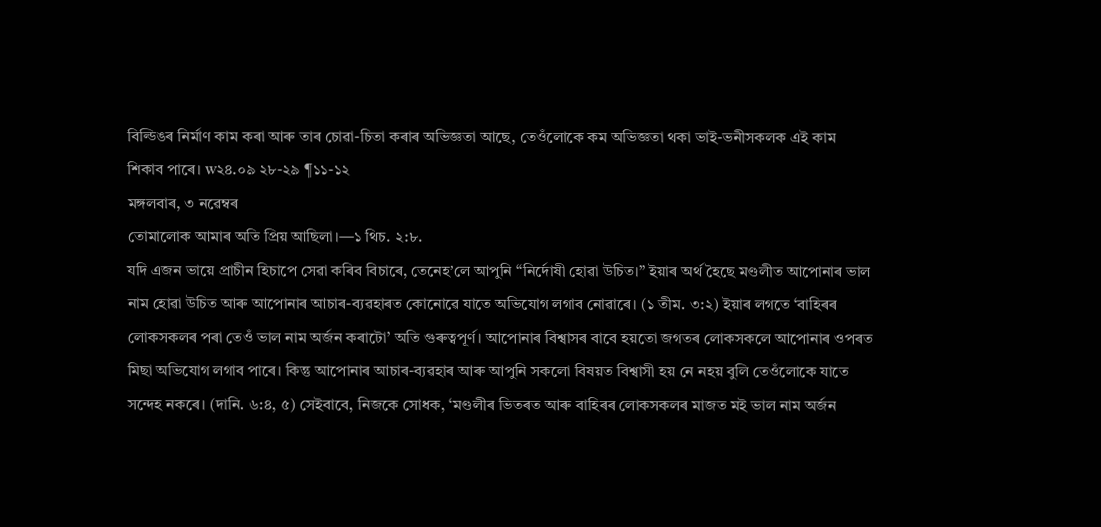বিল্ডিঙৰ নিৰ্মাণ কাম কৰা আৰু তাৰ চোৱা-চিতা কৰাৰ অভিজ্ঞতা আছে, তেওঁলোকে কম অভিজ্ঞতা থকা ভাই-ভনীসকলক এই কাম শিকাব পাৰে। w২৪.০৯ ২৮-২৯ ¶১১-১২
মঙ্গলবাৰ, ৩ নৱেম্বৰ
তোমালোক আমাৰ অতি প্ৰিয় আছিলা।—১ থিচ. ২:৮.
যদি এজন ভায়ে প্ৰাচীন হিচাপে সেৱা কৰিব বিচাৰে, তেনেহʼলে আপুনি “নিৰ্দোষী হোৱা উচিত।” ইয়াৰ অৰ্থ হৈছে মণ্ডলীত আপোনাৰ ভাল নাম হোৱা উচিত আৰু আপোনাৰ আচাৰ-ব্যৱহাৰত কোনোৱে যাতে অভিযোগ লগাব নোৱাৰে। (১ তীম. ৩:২) ইয়াৰ লগতে ‘বাহিৰৰ লোকসকলৰ পৰা তেওঁ ভাল নাম অৰ্জন কৰাটো’ অতি গুৰুত্বপূৰ্ণ। আপোনাৰ বিশ্বাসৰ বাবে হয়তো জগতৰ লোকসকলে আপোনাৰ ওপৰত মিছা অভিযোগ লগাব পাৰে। কিন্তু আপোনাৰ আচাৰ-ব্যৱহাৰ আৰু আপুনি সকলো বিষয়ত বিশ্বাসী হয় নে নহয় বুলি তেওঁলোকে যাতে সন্দেহ নকৰে। (দানি. ৬:৪, ৫) সেইবাবে, নিজকে সোধক, ‘মণ্ডলীৰ ভিতৰত আৰু বাহিৰৰ লোকসকলৰ মাজত মই ভাল নাম অৰ্জন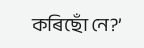কৰিছোঁ নে?’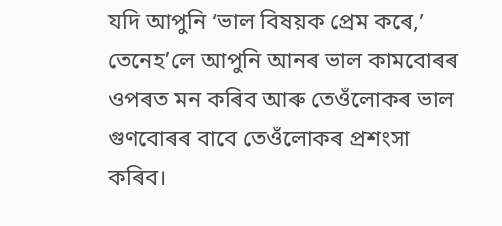যদি আপুনি ‘ভাল বিষয়ক প্ৰেম কৰে,’ তেনেহʼলে আপুনি আনৰ ভাল কামবোৰৰ ওপৰত মন কৰিব আৰু তেওঁলোকৰ ভাল গুণবোৰৰ বাবে তেওঁলোকৰ প্ৰশংসা কৰিব।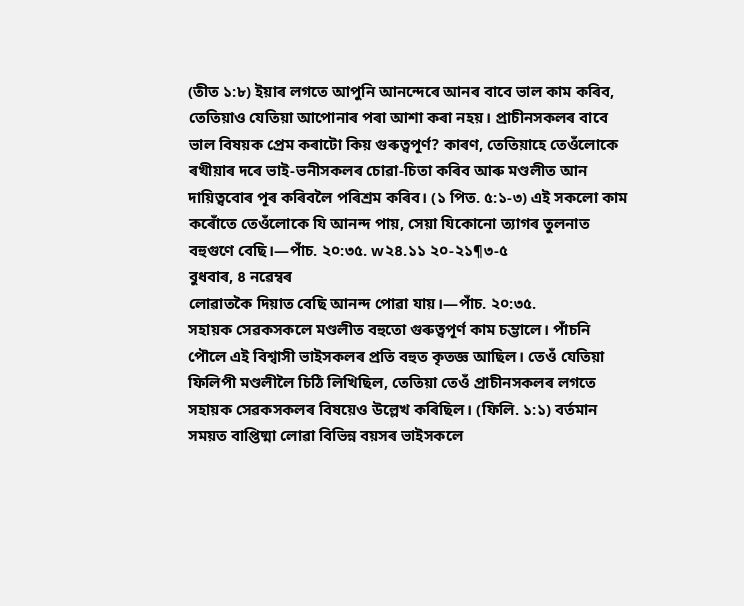(তীত ১:৮) ইয়াৰ লগতে আপুনি আনন্দেৰে আনৰ বাবে ভাল কাম কৰিব, তেতিয়াও যেতিয়া আপোনাৰ পৰা আশা কৰা নহয়। প্ৰাচীনসকলৰ বাবে ভাল বিষয়ক প্ৰেম কৰাটো কিয় গুৰুত্বপূৰ্ণ? কাৰণ, তেতিয়াহে তেওঁলোকে ৰখীয়াৰ দৰে ভাই-ভনীসকলৰ চোৱা-চিতা কৰিব আৰু মণ্ডলীত আন দায়িত্ববোৰ পূৰ কৰিবলৈ পৰিশ্ৰম কৰিব। (১ পিত. ৫:১-৩) এই সকলো কাম কৰোঁতে তেওঁলোকে যি আনন্দ পায়, সেয়া যিকোনো ত্যাগৰ তুলনাত বহুগুণে বেছি।—পাঁচ. ২০:৩৫. w২৪.১১ ২০-২১¶৩-৫
বুধবাৰ, ৪ নৱেম্বৰ
লোৱাতকৈ দিয়াত বেছি আনন্দ পোৱা যায়।—পাঁচ. ২০:৩৫.
সহায়ক সেৱকসকলে মণ্ডলীত বহুতো গুৰুত্বপূৰ্ণ কাম চম্ভালে। পাঁচনি পৌলে এই বিশ্বাসী ভাইসকলৰ প্ৰতি বহুত কৃতজ্ঞ আছিল। তেওঁ যেতিয়া ফিলিপী মণ্ডলীলৈ চিঠি লিখিছিল, তেতিয়া তেওঁ প্ৰাচীনসকলৰ লগতে সহায়ক সেৱকসকলৰ বিষয়েও উল্লেখ কৰিছিল। (ফিলি. ১:১) বৰ্তমান সময়ত বাপ্তিষ্মা লোৱা বিভিন্ন বয়সৰ ভাইসকলে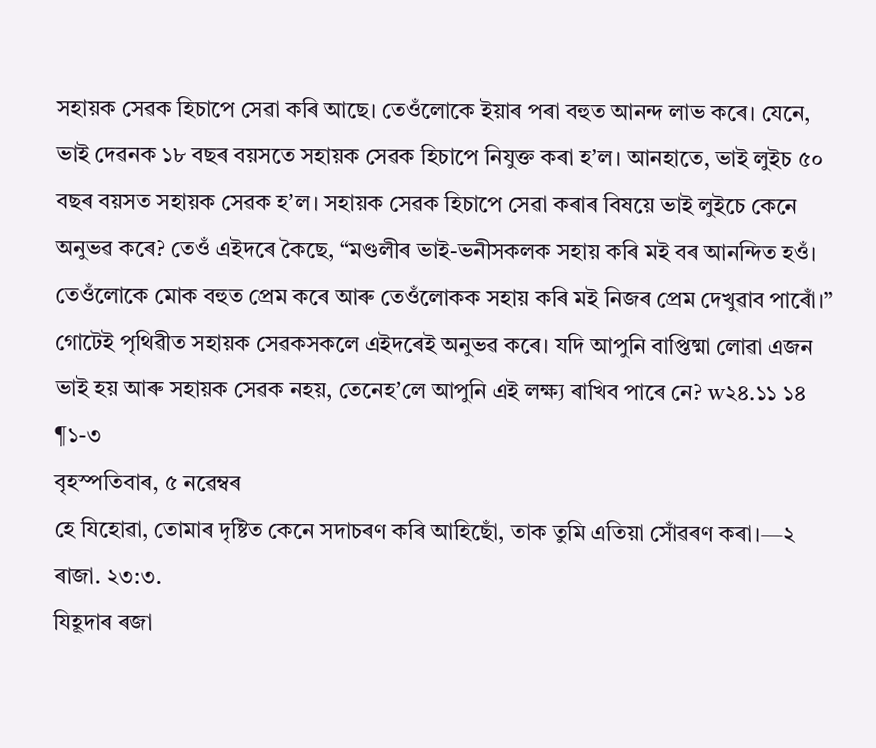সহায়ক সেৱক হিচাপে সেৱা কৰি আছে। তেওঁলোকে ইয়াৰ পৰা বহুত আনন্দ লাভ কৰে। যেনে, ভাই দেৱনক ১৮ বছৰ বয়সতে সহায়ক সেৱক হিচাপে নিযুক্ত কৰা হʼল। আনহাতে, ভাই লুইচ ৫০ বছৰ বয়সত সহায়ক সেৱক হʼল। সহায়ক সেৱক হিচাপে সেৱা কৰাৰ বিষয়ে ভাই লুইচে কেনে অনুভৱ কৰে? তেওঁ এইদৰে কৈছে, “মণ্ডলীৰ ভাই-ভনীসকলক সহায় কৰি মই বৰ আনন্দিত হওঁ। তেওঁলোকে মোক বহুত প্ৰেম কৰে আৰু তেওঁলোকক সহায় কৰি মই নিজৰ প্ৰেম দেখুৱাব পাৰোঁ।” গোটেই পৃথিৱীত সহায়ক সেৱকসকলে এইদৰেই অনুভৱ কৰে। যদি আপুনি বাপ্তিষ্মা লোৱা এজন ভাই হয় আৰু সহায়ক সেৱক নহয়, তেনেহʼলে আপুনি এই লক্ষ্য ৰাখিব পাৰে নে? w২৪.১১ ১৪ ¶১-৩
বৃহস্পতিবাৰ, ৫ নৱেম্বৰ
হে যিহোৱা, তোমাৰ দৃষ্টিত কেনে সদাচৰণ কৰি আহিছোঁ, তাক তুমি এতিয়া সোঁৱৰণ কৰা।—২ ৰাজা. ২৩:৩.
যিহূদাৰ ৰজা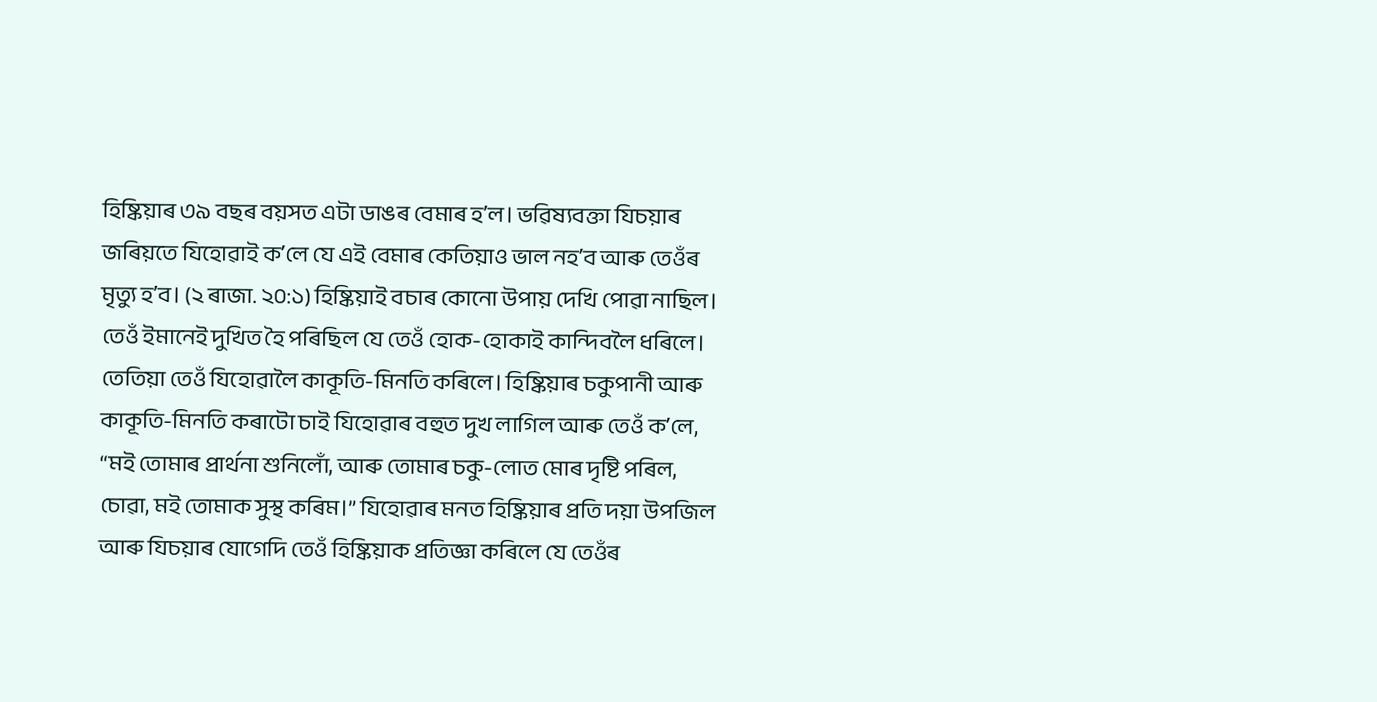হিষ্কিয়াৰ ৩৯ বছৰ বয়সত এটা ডাঙৰ বেমাৰ হʼল। ভৱিষ্যবক্তা যিচয়াৰ জৰিয়তে যিহোৱাই কʼলে যে এই বেমাৰ কেতিয়াও ভাল নহʼব আৰু তেওঁৰ মৃত্যু হʼব। (২ ৰাজা. ২০:১) হিষ্কিয়াই বচাৰ কোনো উপায় দেখি পোৱা নাছিল। তেওঁ ইমানেই দুখিত হৈ পৰিছিল যে তেওঁ হোক-হোকাই কান্দিবলৈ ধৰিলে। তেতিয়া তেওঁ যিহোৱালৈ কাকূতি-মিনতি কৰিলে। হিষ্কিয়াৰ চকুপানী আৰু কাকূতি-মিনতি কৰাটো চাই যিহোৱাৰ বহুত দুখ লাগিল আৰু তেওঁ কʼলে, “মই তোমাৰ প্ৰাৰ্থনা শুনিলোঁ, আৰু তোমাৰ চকু-লোত মোৰ দৃষ্টি পৰিল, চোৱা, মই তোমাক সুস্থ কৰিম।” যিহোৱাৰ মনত হিষ্কিয়াৰ প্ৰতি দয়া উপজিল আৰু যিচয়াৰ যোগেদি তেওঁ হিষ্কিয়াক প্ৰতিজ্ঞা কৰিলে যে তেওঁৰ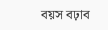বয়স বঢ়াব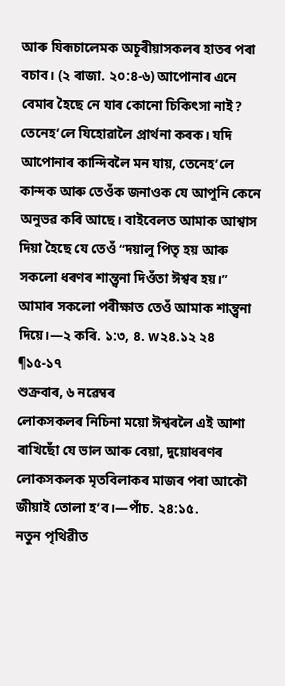আৰু যিৰূচালেমক অচূৰীয়াসকলৰ হাতৰ পৰা বচাব। (২ ৰাজা. ২০:৪-৬) আপোনাৰ এনে বেমাৰ হৈছে নে যাৰ কোনো চিকিৎসা নাই? তেনেহʼলে যিহোৱালৈ প্ৰাৰ্থনা কৰক। যদি আপোনাৰ কান্দিবলৈ মন যায়, তেনেহʼলে কান্দক আৰু তেওঁক জনাওক যে আপুনি কেনে অনুভৱ কৰি আছে। বাইবেলত আমাক আশ্বাস দিয়া হৈছে যে তেওঁ “দয়ালু পিতৃ হয় আৰু সকলো ধৰণৰ শান্ত্বনা দিওঁতা ঈশ্বৰ হয়।” আমাৰ সকলো পৰীক্ষাত তেওঁ আমাক শান্ত্বনা দিয়ে।—২ কৰি. ১:৩, ৪. w২৪.১২ ২৪ ¶১৫-১৭
শুক্ৰবাৰ, ৬ নৱেম্বৰ
লোকসকলৰ নিচিনা ময়ো ঈশ্বৰলৈ এই আশা ৰাখিছোঁ যে ভাল আৰু বেয়া, দুয়োধৰণৰ লোকসকলক মৃতবিলাকৰ মাজৰ পৰা আকৌ জীয়াই তোলা হʼব।—পাঁচ. ২৪:১৫.
নতুন পৃথিৱীত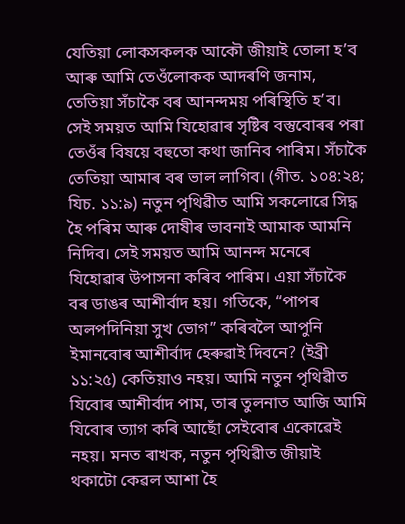যেতিয়া লোকসকলক আকৌ জীয়াই তোলা হʼব আৰু আমি তেওঁলোকক আদৰণি জনাম, তেতিয়া সঁচাকৈ বৰ আনন্দময় পৰিস্থিতি হʼব। সেই সময়ত আমি যিহোৱাৰ সৃষ্টিৰ বস্তুবোৰৰ পৰা তেওঁৰ বিষয়ে বহুতো কথা জানিব পাৰিম। সঁচাকৈ তেতিয়া আমাৰ বৰ ভাল লাগিব। (গীত. ১০৪:২৪; যিচ. ১১:৯) নতুন পৃথিৱীত আমি সকলোৱে সিদ্ধ হৈ পৰিম আৰু দোষীৰ ভাবনাই আমাক আমনি নিদিব। সেই সময়ত আমি আনন্দ মনেৰে যিহোৱাৰ উপাসনা কৰিব পাৰিম। এয়া সঁচাকৈ বৰ ডাঙৰ আশীৰ্বাদ হয়। গতিকে, “পাপৰ অলপদিনিয়া সুখ ভোগ” কৰিবলৈ আপুনি ইমানবোৰ আশীৰ্বাদ হেৰুৱাই দিবনে? (ইব্ৰী ১১:২৫) কেতিয়াও নহয়। আমি নতুন পৃথিৱীত যিবোৰ আশীৰ্বাদ পাম, তাৰ তুলনাত আজি আমি যিবোৰ ত্যাগ কৰি আছোঁ সেইবোৰ একোৱেই নহয়। মনত ৰাখক, নতুন পৃথিৱীত জীয়াই থকাটো কেৱল আশা হৈ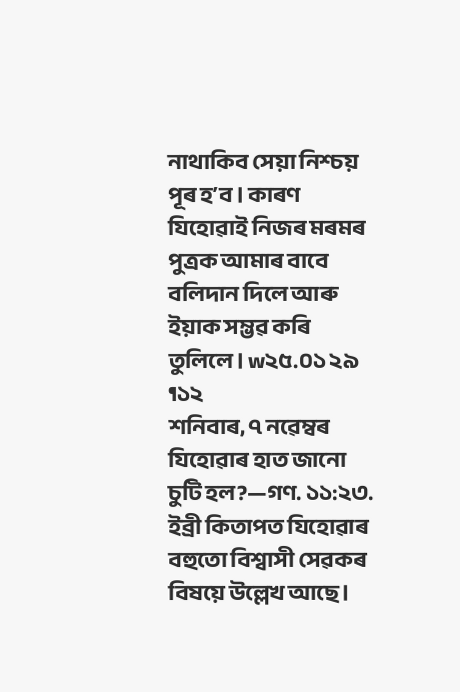নাথাকিব সেয়া নিশ্চয় পূৰ হʼব। কাৰণ যিহোৱাই নিজৰ মৰমৰ পুত্ৰক আমাৰ বাবে বলিদান দিলে আৰু ইয়াক সম্ভৱ কৰি তুলিলে। w২৫.০১ ২৯ ¶১২
শনিবাৰ, ৭ নৱেম্বৰ
যিহোৱাৰ হাত জানো চুটি হল?—গণ. ১১:২৩.
ইব্ৰী কিতাপত যিহোৱাৰ বহুতো বিশ্বাসী সেৱকৰ বিষয়ে উল্লেখ আছে।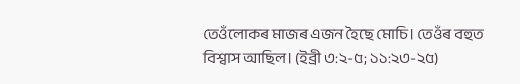তেওঁলোকৰ মাজৰ এজন হৈছে মোচি। তেওঁৰ বহুত বিশ্বাস আছিল। (ইব্ৰী ৩:২-৫; ১১:২৩-২৫)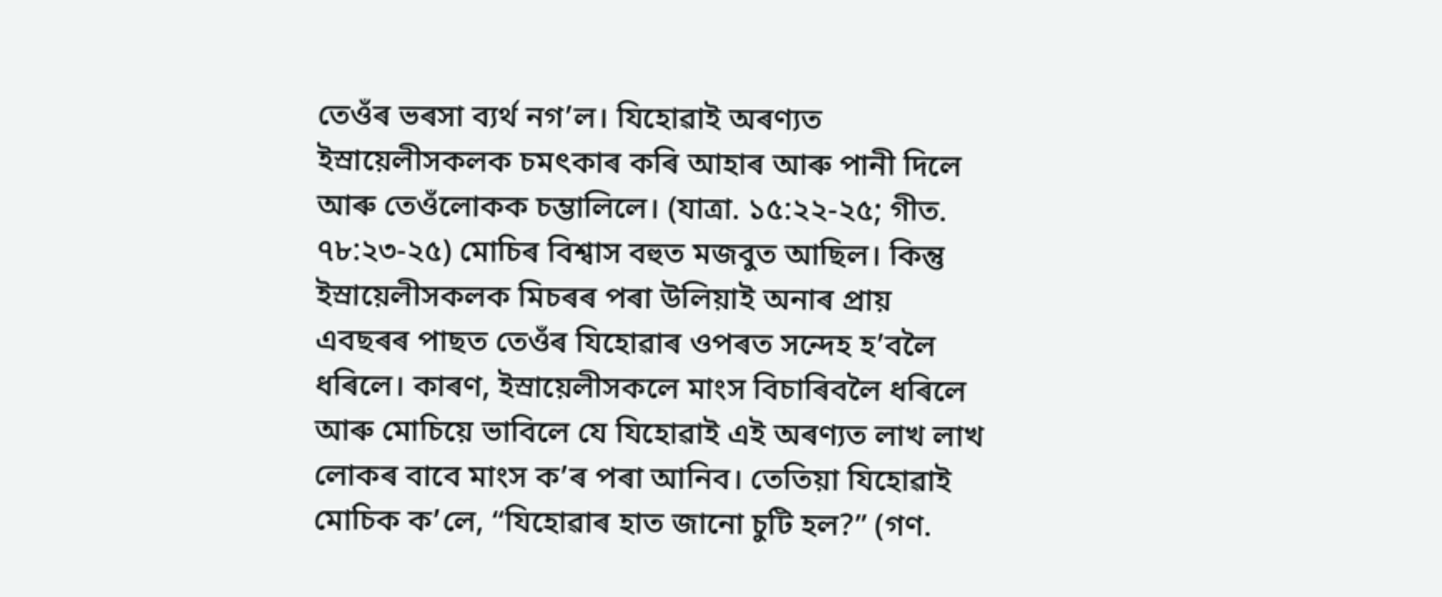তেওঁৰ ভৰসা ব্যৰ্থ নগʼল। যিহোৱাই অৰণ্যত ইস্ৰায়েলীসকলক চমৎকাৰ কৰি আহাৰ আৰু পানী দিলে আৰু তেওঁলোকক চম্ভালিলে। (যাত্ৰা. ১৫:২২-২৫; গীত. ৭৮:২৩-২৫) মোচিৰ বিশ্বাস বহুত মজবুত আছিল। কিন্তু ইস্ৰায়েলীসকলক মিচৰৰ পৰা উলিয়াই অনাৰ প্ৰায় এবছৰৰ পাছত তেওঁৰ যিহোৱাৰ ওপৰত সন্দেহ হʼবলৈ ধৰিলে। কাৰণ, ইস্ৰায়েলীসকলে মাংস বিচাৰিবলৈ ধৰিলে আৰু মোচিয়ে ভাবিলে যে যিহোৱাই এই অৰণ্যত লাখ লাখ লোকৰ বাবে মাংস কʼৰ পৰা আনিব। তেতিয়া যিহোৱাই মোচিক কʼলে, “যিহোৱাৰ হাত জানো চুটি হল?” (গণ.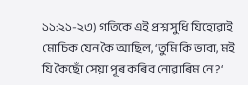১১:২১-২৩) গতিকে এই প্ৰশ্ন সুধি যিহোৱাই মোচিক যেন কৈ আছিল, ‘তুমি কি ভাবা, মই যি কৈছোঁ সেয়া পূৰ কৰিব নোৱাৰিম নে?‘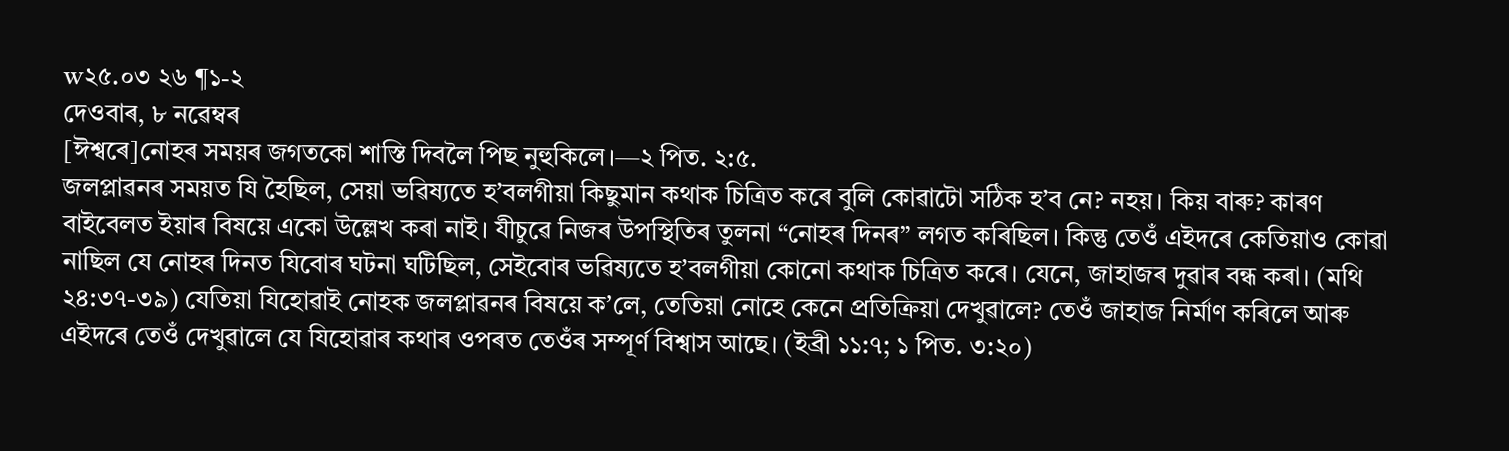w২৫.০৩ ২৬ ¶১-২
দেওবাৰ, ৮ নৱেম্বৰ
[ঈশ্বৰে]নোহৰ সময়ৰ জগতকো শাস্তি দিবলৈ পিছ নুহুকিলে।—২ পিত. ২:৫.
জলপ্লাৱনৰ সময়ত যি হৈছিল, সেয়া ভৱিষ্যতে হʼবলগীয়া কিছুমান কথাক চিত্ৰিত কৰে বুলি কোৱাটো সঠিক হʼব নে? নহয়। কিয় বাৰু? কাৰণ বাইবেলত ইয়াৰ বিষয়ে একো উল্লেখ কৰা নাই। যীচুৱে নিজৰ উপস্থিতিৰ তুলনা “নোহৰ দিনৰ” লগত কৰিছিল। কিন্তু তেওঁ এইদৰে কেতিয়াও কোৱা নাছিল যে নোহৰ দিনত যিবোৰ ঘটনা ঘটিছিল, সেইবোৰ ভৱিষ্যতে হʼবলগীয়া কোনো কথাক চিত্ৰিত কৰে। যেনে, জাহাজৰ দুৱাৰ বন্ধ কৰা। (মথি ২৪:৩৭-৩৯) যেতিয়া যিহোৱাই নোহক জলপ্লাৱনৰ বিষয়ে কʼলে, তেতিয়া নোহে কেনে প্ৰতিক্ৰিয়া দেখুৱালে? তেওঁ জাহাজ নিৰ্মাণ কৰিলে আৰু এইদৰে তেওঁ দেখুৱালে যে যিহোৱাৰ কথাৰ ওপৰত তেওঁৰ সম্পূৰ্ণ বিশ্বাস আছে। (ইব্ৰী ১১:৭; ১ পিত. ৩:২০)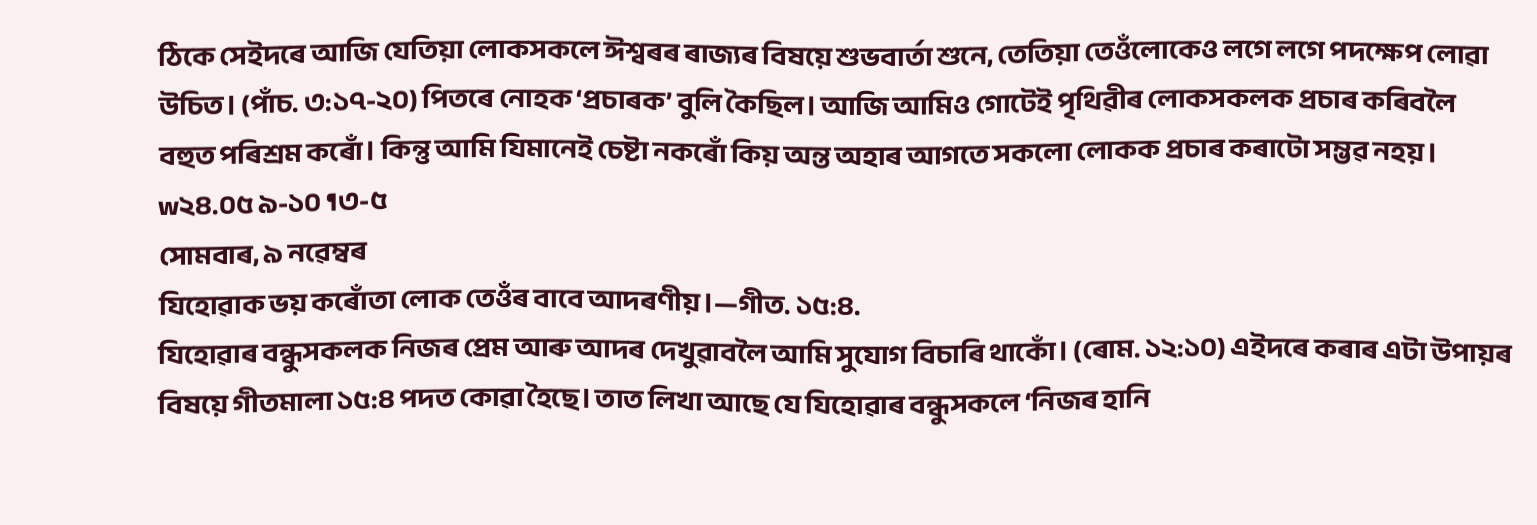ঠিকে সেইদৰে আজি যেতিয়া লোকসকলে ঈশ্বৰৰ ৰাজ্যৰ বিষয়ে শুভবাৰ্তা শুনে, তেতিয়া তেওঁলোকেও লগে লগে পদক্ষেপ লোৱা উচিত। (পাঁচ. ৩:১৭-২০) পিতৰে নোহক ‘প্ৰচাৰক’ বুলি কৈছিল। আজি আমিও গোটেই পৃথিৱীৰ লোকসকলক প্ৰচাৰ কৰিবলৈ বহুত পৰিশ্ৰম কৰোঁ। কিন্তু আমি যিমানেই চেষ্টা নকৰোঁ কিয় অন্ত অহাৰ আগতে সকলো লোকক প্ৰচাৰ কৰাটো সম্ভৱ নহয়। w২৪.০৫ ৯-১০ ¶৩-৫
সোমবাৰ, ৯ নৱেম্বৰ
যিহোৱাক ভয় কৰোঁতা লোক তেওঁৰ বাবে আদৰণীয়।—গীত. ১৫:৪.
যিহোৱাৰ বন্ধুসকলক নিজৰ প্ৰেম আৰু আদৰ দেখুৱাবলৈ আমি সুযোগ বিচাৰি থাকোঁ। (ৰোম. ১২:১০) এইদৰে কৰাৰ এটা উপায়ৰ বিষয়ে গীতমালা ১৫:৪ পদত কোৱা হৈছে। তাত লিখা আছে যে যিহোৱাৰ বন্ধুসকলে ‘নিজৰ হানি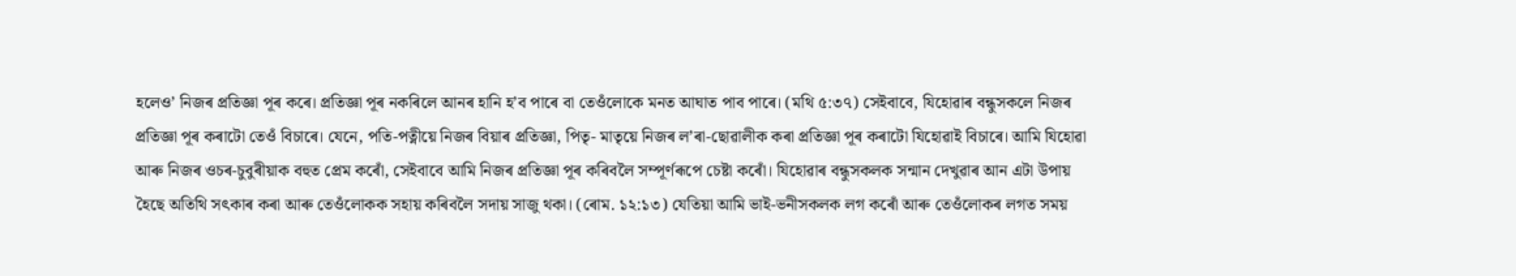হলেও’ নিজৰ প্ৰতিজ্ঞা পূৰ কৰে। প্ৰতিজ্ঞা পূৰ নকৰিলে আনৰ হানি হʼব পাৰে বা তেওঁলোকে মনত আঘাত পাব পাৰে। (মথি ৫:৩৭) সেইবাবে, যিহোৱাৰ বন্ধুসকলে নিজৰ প্ৰতিজ্ঞা পূৰ কৰাটো তেওঁ বিচাৰে। যেনে, পতি-পত্নীয়ে নিজৰ বিয়াৰ প্ৰতিজ্ঞা, পিতৃ- মাতৃয়ে নিজৰ লʼৰা-ছোৱালীক কৰা প্ৰতিজ্ঞা পূৰ কৰাটো যিহোৱাই বিচাৰে। আমি যিহোৱা আৰু নিজৰ ওচৰ-চুবুৰীয়াক বহুত প্ৰেম কৰোঁ, সেইবাবে আমি নিজৰ প্ৰতিজ্ঞা পূৰ কৰিবলৈ সম্পূৰ্ণৰূপে চেষ্টা কৰোঁ। যিহোৱাৰ বন্ধুসকলক সন্মান দেখুৱাৰ আন এটা উপায় হৈছে অতিথি সৎকাৰ কৰা আৰু তেওঁলোকক সহায় কৰিবলৈ সদায় সাজু থকা। (ৰোম. ১২:১৩) যেতিয়া আমি ভাই-ভনীসকলক লগ কৰোঁ আৰু তেওঁলোকৰ লগত সময়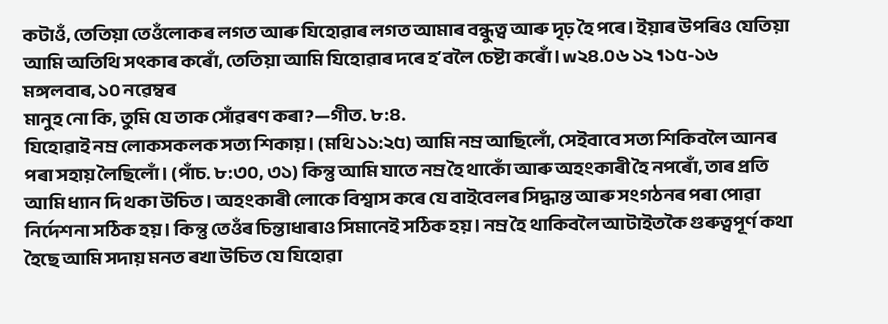কটাওঁ, তেতিয়া তেওঁলোকৰ লগত আৰু যিহোৱাৰ লগত আমাৰ বন্ধুত্ব আৰু দৃঢ় হৈ পৰে। ইয়াৰ উপৰিও যেতিয়া আমি অতিথি সৎকাৰ কৰোঁ, তেতিয়া আমি যিহোৱাৰ দৰে হʼবলৈ চেষ্টা কৰোঁ। w২৪.০৬ ১২ ¶১৫-১৬
মঙ্গলবাৰ, ১০ নৱেম্বৰ
মানুহ নো কি, তুমি যে তাক সোঁৱৰণ কৰা?—গীত. ৮:৪.
যিহোৱাই নম্ৰ লোকসকলক সত্য শিকায়। (মথি ১১:২৫) আমি নম্ৰ আছিলোঁ, সেইবাবে সত্য শিকিবলৈ আনৰ পৰা সহায় লৈছিলোঁ। (পাঁচ. ৮:৩০, ৩১) কিন্তু আমি যাতে নম্ৰ হৈ থাকোঁ আৰু অহংকাৰী হৈ নপৰোঁ, তাৰ প্ৰতি আমি ধ্যান দি থকা উচিত। অহংকাৰী লোকে বিশ্বাস কৰে যে বাইবেলৰ সিদ্ধান্ত আৰু সংগঠনৰ পৰা পোৱা নিৰ্দেশনা সঠিক হয়। কিন্তু তেওঁৰ চিন্তাধাৰাও সিমানেই সঠিক হয়। নম্ৰ হৈ থাকিবলৈ আটাইতকৈ গুৰুত্বপূৰ্ণ কথা হৈছে আমি সদায় মনত ৰখা উচিত যে যিহোৱা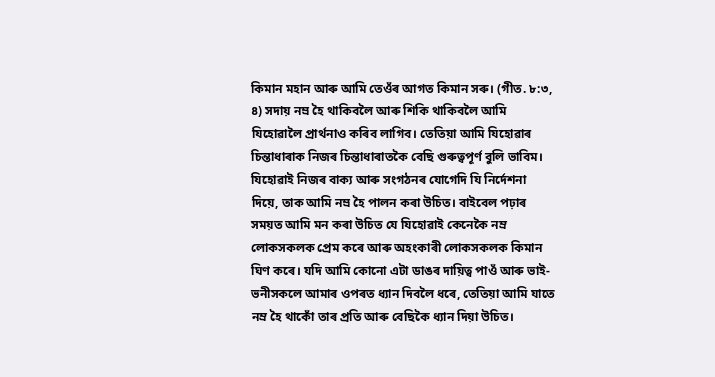কিমান মহান আৰু আমি তেওঁৰ আগত কিমান সৰু। (গীত. ৮:৩, ৪) সদায় নম্ৰ হৈ থাকিবলৈ আৰু শিকি থাকিবলৈ আমি যিহোৱালৈ প্ৰাৰ্থনাও কৰিব লাগিব। তেতিয়া আমি যিহোৱাৰ চিন্তাধাৰাক নিজৰ চিন্তাধাৰাতকৈ বেছি গুৰুত্বপূৰ্ণ বুলি ভাবিম। যিহোৱাই নিজৰ বাক্য আৰু সংগঠনৰ যোগেদি যি নিৰ্দেশনা দিয়ে, তাক আমি নম্ৰ হৈ পালন কৰা উচিত। বাইবেল পঢ়াৰ সময়ত আমি মন কৰা উচিত যে যিহোৱাই কেনেকৈ নম্ৰ লোকসকলক প্ৰেম কৰে আৰু অহংকাৰী লোকসকলক কিমান ঘিণ কৰে। যদি আমি কোনো এটা ডাঙৰ দায়িত্ব পাওঁ আৰু ভাই-ভনীসকলে আমাৰ ওপৰত ধ্যান দিবলৈ ধৰে, তেতিয়া আমি যাতে নম্ৰ হৈ থাকোঁ তাৰ প্ৰতি আৰু বেছিকৈ ধ্যান দিয়া উচিত।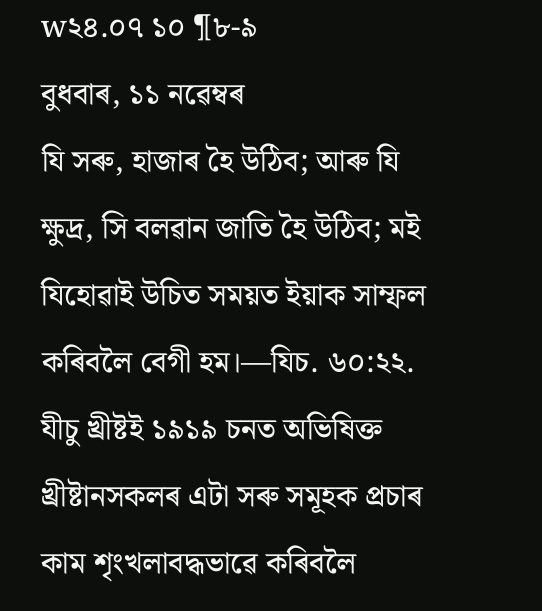w২৪.০৭ ১০ ¶৮-৯
বুধবাৰ, ১১ নৱেম্বৰ
যি সৰু, হাজাৰ হৈ উঠিব; আৰু যি ক্ষুদ্ৰ, সি বলৱান জাতি হৈ উঠিব; মই যিহোৱাই উচিত সময়ত ইয়াক সাম্ফল কৰিবলৈ বেগী হম।—যিচ. ৬০:২২.
যীচু খ্ৰীষ্টই ১৯১৯ চনত অভিষিক্ত খ্ৰীষ্টানসকলৰ এটা সৰু সমূহক প্ৰচাৰ কাম শৃংখলাবদ্ধভাৱে কৰিবলৈ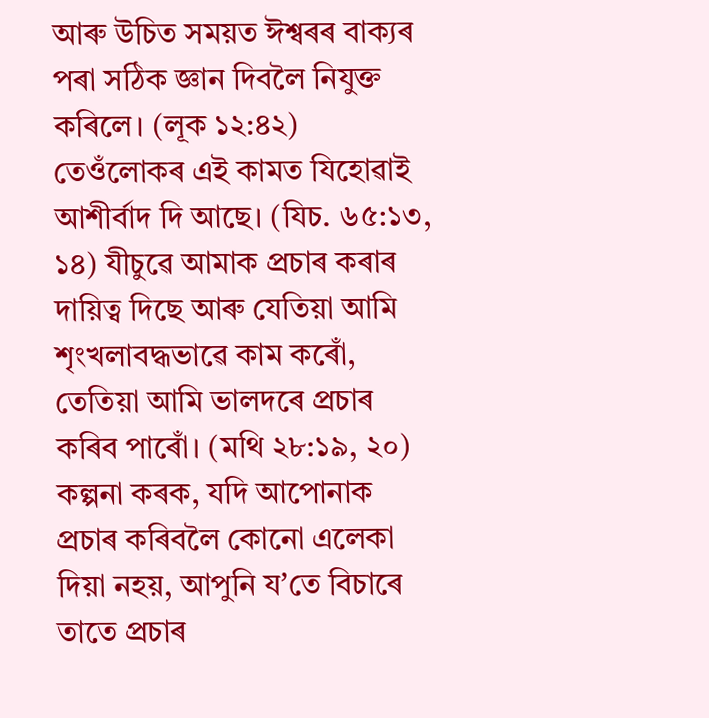আৰু উচিত সময়ত ঈশ্বৰৰ বাক্যৰ পৰা সঠিক জ্ঞান দিবলৈ নিযুক্ত কৰিলে। (লূক ১২:৪২) তেওঁলোকৰ এই কামত যিহোৱাই আশীৰ্বাদ দি আছে। (যিচ. ৬৫:১৩, ১৪) যীচুৱে আমাক প্ৰচাৰ কৰাৰ দায়িত্ব দিছে আৰু যেতিয়া আমি শৃংখলাবদ্ধভাৱে কাম কৰোঁ, তেতিয়া আমি ভালদৰে প্ৰচাৰ কৰিব পাৰোঁ। (মথি ২৮:১৯, ২০) কল্পনা কৰক, যদি আপোনাক প্ৰচাৰ কৰিবলৈ কোনো এলেকা দিয়া নহয়, আপুনি যʼতে বিচাৰে তাতে প্ৰচাৰ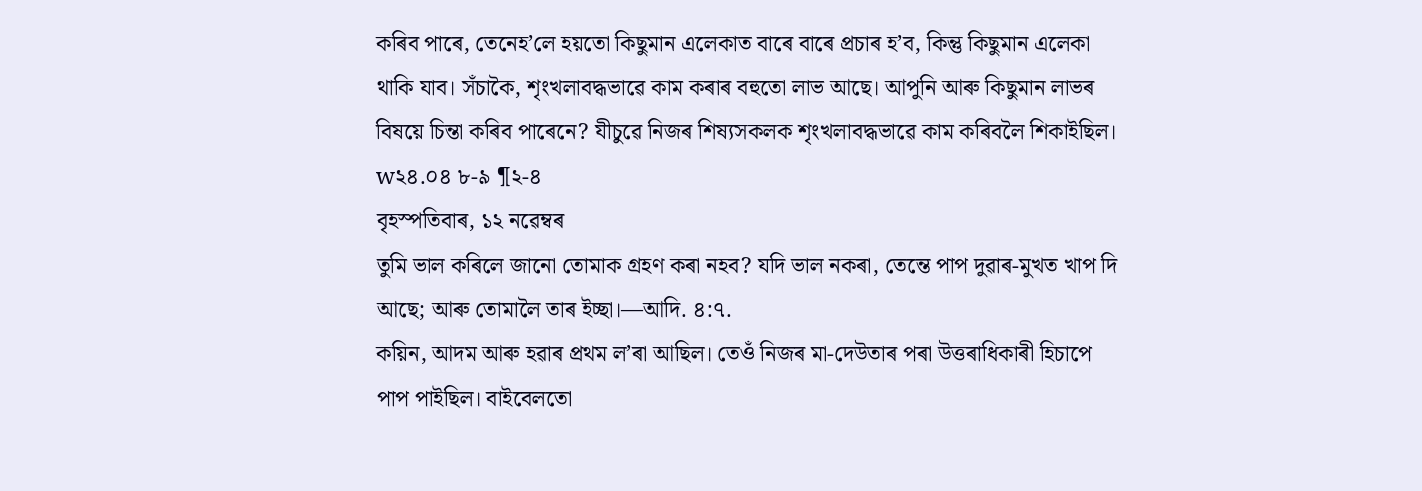কৰিব পাৰে, তেনেহʼলে হয়তো কিছুমান এলেকাত বাৰে বাৰে প্ৰচাৰ হʼব, কিন্তু কিছুমান এলেকা থাকি যাব। সঁচাকৈ, শৃংখলাবদ্ধভাৱে কাম কৰাৰ বহুতো লাভ আছে। আপুনি আৰু কিছুমান লাভৰ বিষয়ে চিন্তা কৰিব পাৰেনে? যীচুৱে নিজৰ শিষ্যসকলক শৃংখলাবদ্ধভাৱে কাম কৰিবলৈ শিকাইছিল। w২৪.০৪ ৮-৯ ¶২-৪
বৃহস্পতিবাৰ, ১২ নৱেম্বৰ
তুমি ভাল কৰিলে জানো তোমাক গ্ৰহণ কৰা নহব? যদি ভাল নকৰা, তেন্তে পাপ দুৱাৰ-মুখত খাপ দি আছে; আৰু তোমালৈ তাৰ ইচ্ছা।—আদি. ৪:৭.
কয়িন, আদম আৰু হৱাৰ প্ৰথম লʼৰা আছিল। তেওঁ নিজৰ মা-দেউতাৰ পৰা উত্তৰাধিকাৰী হিচাপে পাপ পাইছিল। বাইবেলতো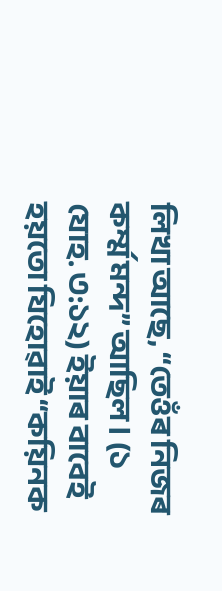লিখা আছে, “তেওঁৰ নিজৰ কৰ্ম্ম মন্দ” আছিল। (১ যোহ. ৩:১২) ইয়াৰ বাবেই হয়তো যিহোৱাই “কয়িনক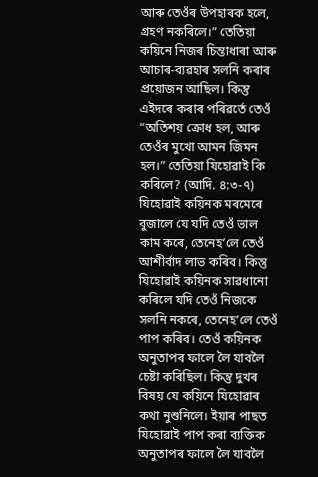আৰু তেওঁৰ উপহাৰক হলে, গ্ৰহণ নকৰিলে।” তেতিয়া কয়িনে নিজৰ চিন্তাধাৰা আৰু আচাৰ-ব্যৱহাৰ সলনি কৰাৰ প্ৰয়োজন আছিল। কিন্তু এইদৰে কৰাৰ পৰিৱৰ্তে তেওঁ “অতিশয় ক্ৰোধ হল, আৰু তেওঁৰ মুখো আমন জিমন হল।” তেতিয়া যিহোৱাই কি কৰিলে? (আদি. ৪:৩-৭) যিহোৱাই কয়িনক মৰমেৰে বুজালে যে যদি তেওঁ ভাল কাম কৰে, তেনেহʼলে তেওঁ আশীৰ্বাদ লাভ কৰিব। কিন্তু যিহোৱাই কয়িনক সাৱধানো কৰিলে যদি তেওঁ নিজকে সলনি নকৰে, তেনেহʼলে তেওঁ পাপ কৰিব। তেওঁ কয়িনক অনুতাপৰ ফালে লৈ যাবলৈ চেষ্টা কৰিছিল। কিন্তু দুখৰ বিষয় যে কয়িনে যিহোৱাৰ কথা নুশুনিলে। ইয়াৰ পাছত যিহোৱাই পাপ কৰা ব্যক্তিক অনুতাপৰ ফালে লৈ যাবলৈ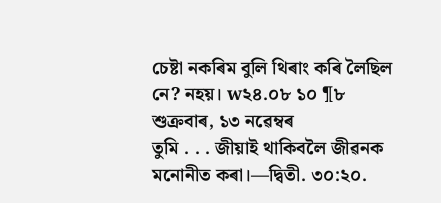চেষ্টা নকৰিম বুলি থিৰাং কৰি লৈছিল নে? নহয়। w২৪.০৮ ১০ ¶৮
শুক্ৰবাৰ, ১৩ নৱেম্বৰ
তুমি . . . জীয়াই থাকিবলৈ জীৱনক মনোনীত কৰা।—দ্বিতী. ৩০:২০.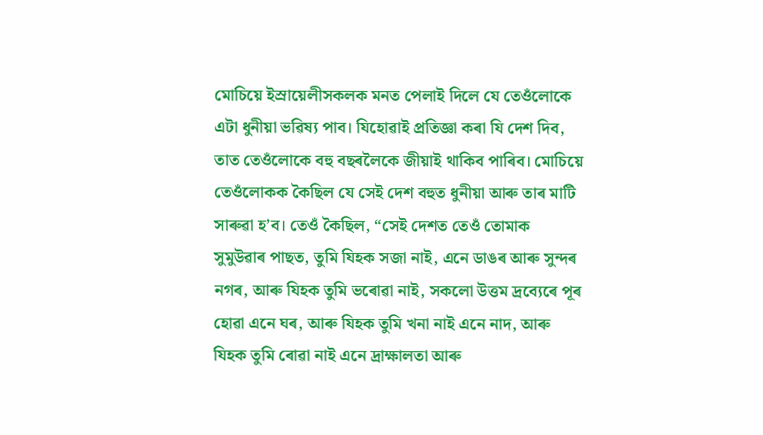মোচিয়ে ইস্ৰায়েলীসকলক মনত পেলাই দিলে যে তেওঁলোকে এটা ধুনীয়া ভৱিষ্য পাব। যিহোৱাই প্ৰতিজ্ঞা কৰা যি দেশ দিব, তাত তেওঁলোকে বহু বছৰলৈকে জীয়াই থাকিব পাৰিব। মোচিয়ে তেওঁলোকক কৈছিল যে সেই দেশ বহুত ধুনীয়া আৰু তাৰ মাটি সাৰুৱা হʼব। তেওঁ কৈছিল, “সেই দেশত তেওঁ তোমাক সুমুউৱাৰ পাছত, তুমি যিহক সজা নাই, এনে ডাঙৰ আৰু সুন্দৰ নগৰ, আৰু যিহক তুমি ভৰোৱা নাই, সকলো উত্তম দ্ৰব্যেৰে পূৰ হোৱা এনে ঘৰ, আৰু যিহক তুমি খনা নাই এনে নাদ, আৰু যিহক তুমি ৰোৱা নাই এনে দ্ৰাক্ষালতা আৰু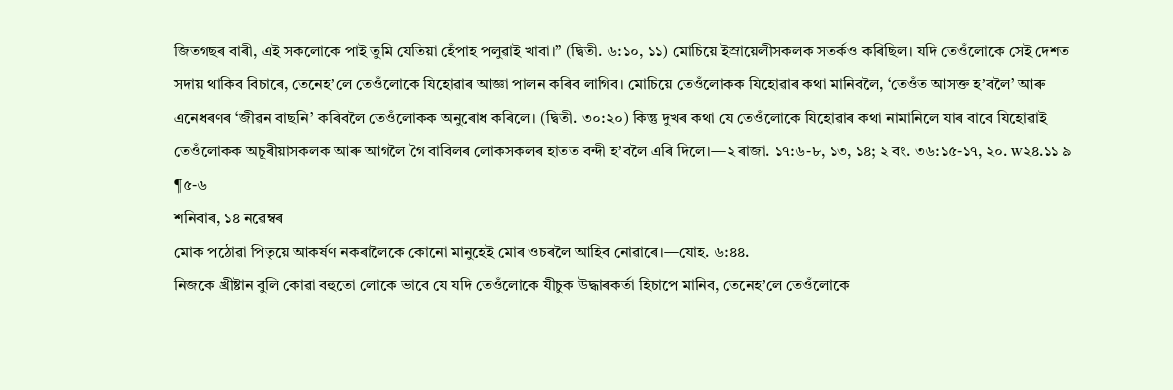জিতগছৰ বাৰী, এই সকলোকে পাই তুমি যেতিয়া হেঁপাহ পলুৱাই খাবা।” (দ্বিতী. ৬:১০, ১১) মোচিয়ে ইস্ৰায়েলীসকলক সতৰ্কও কৰিছিল। যদি তেওঁলোকে সেই দেশত সদায় থাকিব বিচাৰে, তেনেহʼলে তেওঁলোকে যিহোৱাৰ আজ্ঞা পালন কৰিব লাগিব। মোচিয়ে তেওঁলোকক যিহোৱাৰ কথা মানিবলৈ, ‘তেওঁত আসক্ত হʼবলৈ’ আৰু এনেধৰণৰ ‘জীৱন বাছনি’ কৰিবলৈ তেওঁলোকক অনুৰোধ কৰিলে। (দ্বিতী. ৩০:২০) কিন্তু দুখৰ কথা যে তেওঁলোকে যিহোৱাৰ কথা নামানিলে যাৰ বাবে যিহোৱাই তেওঁলোকক অচূৰীয়াসকলক আৰু আগলৈ গৈ বাবিলৰ লোকসকলৰ হাতত বন্দী হʼবলৈ এৰি দিলে।—২ ৰাজা. ১৭:৬-৮, ১৩, ১৪; ২ বং. ৩৬:১৫-১৭, ২০. w২৪.১১ ৯ ¶৫-৬
শনিবাৰ, ১৪ নৱেম্বৰ
মোক পঠোৱা পিতৃয়ে আকৰ্ষণ নকৰালৈকে কোনো মানুহেই মোৰ ওচৰলৈ আহিব নোৱাৰে।—যোহ. ৬:৪৪.
নিজকে খ্ৰীষ্টান বুলি কোৱা বহুতো লোকে ভাবে যে যদি তেওঁলোকে যীচুক উদ্ধাৰকৰ্তা হিচাপে মানিব, তেনেহʼলে তেওঁলোকে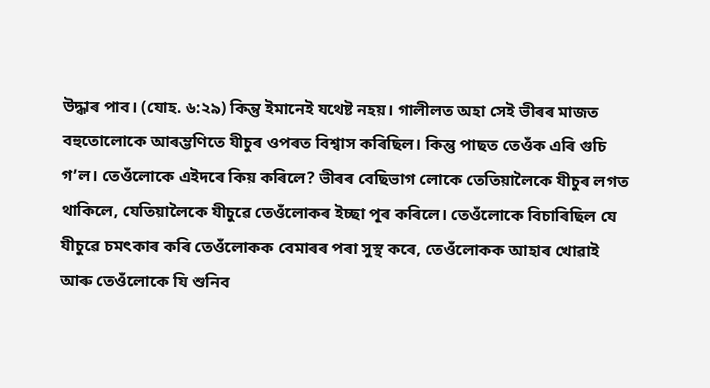উদ্ধাৰ পাব। (যোহ. ৬:২৯) কিন্তু ইমানেই যথেষ্ট নহয়। গালীলত অহা সেই ভীৰৰ মাজত বহুতোলোকে আৰম্ভণিতে যীচুৰ ওপৰত বিশ্বাস কৰিছিল। কিন্তু পাছত তেওঁক এৰি গুচি গʼল। তেওঁলোকে এইদৰে কিয় কৰিলে? ভীৰৰ বেছিভাগ লোকে তেতিয়ালৈকে যীচুৰ লগত থাকিলে, যেতিয়ালৈকে যীচুৱে তেওঁলোকৰ ইচ্ছা পূৰ কৰিলে। তেওঁলোকে বিচাৰিছিল যে যীচুৱে চমৎকাৰ কৰি তেওঁলোকক বেমাৰৰ পৰা সুস্থ কৰে, তেওঁলোকক আহাৰ খোৱাই আৰু তেওঁলোকে যি শুনিব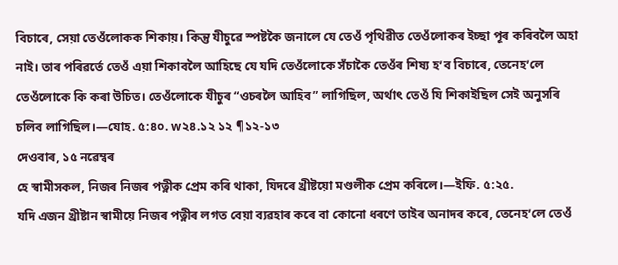বিচাৰে, সেয়া তেওঁলোকক শিকায়। কিন্তু যীচুৱে স্পষ্টকৈ জনালে যে তেওঁ পৃথিৱীত তেওঁলোকৰ ইচ্ছা পূৰ কৰিবলৈ অহা নাই। তাৰ পৰিৱৰ্তে তেওঁ এয়া শিকাবলৈ আহিছে যে যদি তেওঁলোকে সঁচাকৈ তেওঁৰ শিষ্য হʼব বিচাৰে, তেনেহʼলে তেওঁলোকে কি কৰা উচিত। তেওঁলোকে যীচুৰ “ওচৰলৈ আহিব” লাগিছিল, অৰ্থাৎ তেওঁ যি শিকাইছিল সেই অনুসৰি চলিব লাগিছিল।—যোহ. ৫:৪০. w২৪.১২ ১২ ¶১২-১৩
দেওবাৰ, ১৫ নৱেম্বৰ
হে স্বামীসকল, নিজৰ নিজৰ পত্নীক প্ৰেম কৰি থাকা, যিদৰে খ্ৰীষ্টয়ো মণ্ডলীক প্ৰেম কৰিলে।—ইফি. ৫:২৫.
যদি এজন খ্ৰীষ্টান স্বামীয়ে নিজৰ পত্নীৰ লগত বেয়া ব্যৱহাৰ কৰে বা কোনো ধৰণে তাইৰ অনাদৰ কৰে, তেনেহʼলে তেওঁ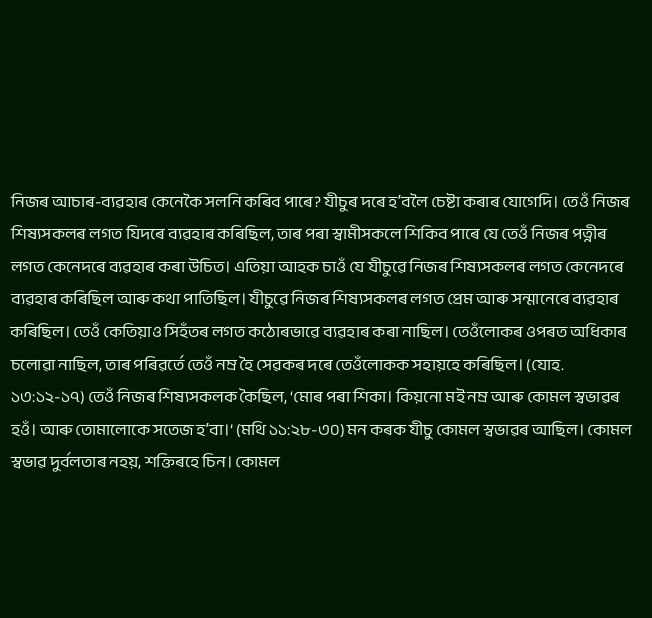নিজৰ আচাৰ-ব্যৱহাৰ কেনেকৈ সলনি কৰিব পাৰে? যীচুৰ দৰে হʼবলৈ চেষ্টা কৰাৰ যোগেদি। তেওঁ নিজৰ শিষ্যসকলৰ লগত যিদৰে ব্যৱহাৰ কৰিছিল, তাৰ পৰা স্বামীসকলে শিকিব পাৰে যে তেওঁ নিজৰ পত্নীৰ লগত কেনেদৰে ব্যৱহাৰ কৰা উচিত। এতিয়া আহক চাওঁ যে যীচুৱে নিজৰ শিষ্যসকলৰ লগত কেনেদৰে ব্যৱহাৰ কৰিছিল আৰু কথা পাতিছিল। যীচুৱে নিজৰ শিষ্যসকলৰ লগত প্ৰেম আৰু সন্মানেৰে ব্যৱহাৰ কৰিছিল। তেওঁ কেতিয়াও সিহঁতৰ লগত কঠোৰভাৱে ব্যৱহাৰ কৰা নাছিল। তেওঁলোকৰ ওপৰত অধিকাৰ চলোৱা নাছিল, তাৰ পৰিৱৰ্তে তেওঁ নম্ৰ হৈ সেৱকৰ দৰে তেওঁলোকক সহায়হে কৰিছিল। (যোহ. ১৩:১২-১৭) তেওঁ নিজৰ শিষ্যসকলক কৈছিল, ‘মোৰ পৰা শিকা। কিয়নো মই নম্ৰ আৰু কোমল স্বভাৱৰ হওঁ। আৰু তোমালোকে সতেজ হʼবা।’ (মথি ১১:২৮-৩০) মন কৰক যীচু কোমল স্বভাৱৰ আছিল। কোমল স্বভাৱ দুৰ্বলতাৰ নহয়, শক্তিৰহে চিন। কোমল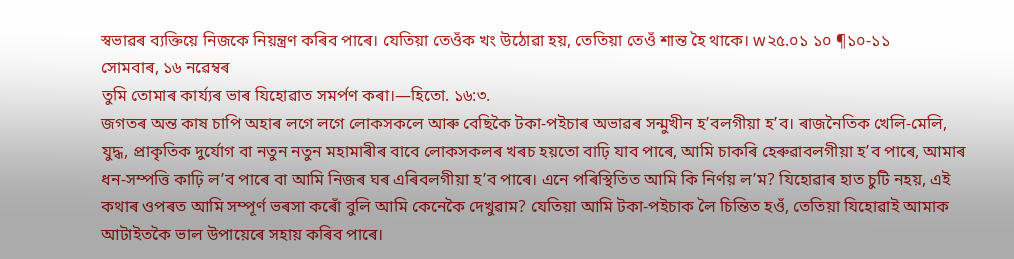স্বভাৱৰ ব্যক্তিয়ে নিজকে নিয়ন্ত্ৰণ কৰিব পাৰে। যেতিয়া তেওঁক খং উঠোৱা হয়, তেতিয়া তেওঁ শান্ত হৈ থাকে। w২৫.০১ ১০ ¶১০-১১
সোমবাৰ, ১৬ নৱেম্বৰ
তুমি তোমাৰ কাৰ্য্যৰ ভাৰ যিহোৱাত সমৰ্পণ কৰা।—হিতো. ১৬:৩.
জগতৰ অন্ত কাষ চাপি অহাৰ লগে লগে লোকসকলে আৰু বেছিকৈ টকা-পইচাৰ অভাৱৰ সন্মুখীন হʼবলগীয়া হʼব। ৰাজনৈতিক খেলি-মেলি, যুদ্ধ, প্ৰাকৃতিক দুৰ্যোগ বা নতুন নতুন মহামাৰীৰ বাবে লোকসকলৰ খৰচ হয়তো বাঢ়ি যাব পাৰে, আমি চাকৰি হেৰুৱাবলগীয়া হʼব পাৰে, আমাৰ ধন-সম্পত্তি কাঢ়ি লʼব পাৰে বা আমি নিজৰ ঘৰ এৰিবলগীয়া হʼব পাৰে। এনে পৰিস্থিতিত আমি কি নিৰ্ণয় লʼম? যিহোৱাৰ হাত চুটি নহয়, এই কথাৰ ওপৰত আমি সম্পূৰ্ণ ভৰসা কৰোঁ বুলি আমি কেনেকৈ দেখুৱাম? যেতিয়া আমি টকা-পইচাক লৈ চিন্তিত হওঁ, তেতিয়া যিহোৱাই আমাক আটাইতকৈ ভাল উপায়েৰে সহায় কৰিব পাৰে।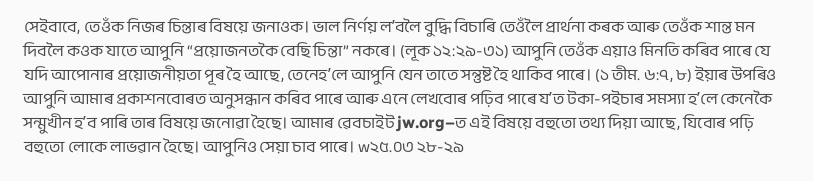সেইবাবে, তেওঁক নিজৰ চিন্তাৰ বিষয়ে জনাওক। ভাল নিৰ্ণয় লʼবলৈ বুদ্ধি বিচাৰি তেওঁলৈ প্ৰাৰ্থনা কৰক আৰু তেওঁক শান্ত মন দিবলৈ কওক যাতে আপুনি “প্ৰয়োজনতকৈ বেছি চিন্তা” নকৰে। (লূক ১২:২৯-৩১) আপুনি তেওঁক এয়াও মিনতি কৰিব পাৰে যে যদি আপোনাৰ প্ৰয়োজনীয়তা পূৰ হৈ আছে, তেনেহʼলে আপুনি যেন তাতে সন্তুষ্ট হৈ থাকিব পাৰে। (১ তীম. ৬:৭, ৮) ইয়াৰ উপৰিও আপুনি আমাৰ প্ৰকাশনবোৰত অনুসন্ধান কৰিব পাৰে আৰু এনে লেখবোৰ পঢ়িব পাৰে যʼত টকা-পইচাৰ সমস্যা হʼলে কেনেকৈ সন্মুখীন হʼব পাৰি তাৰ বিষয়ে জনোৱা হৈছে। আমাৰ ৱেবচাইট jw.org–ত এই বিষয়ে বহুতো তথ্য দিয়া আছে, যিবোৰ পঢ়ি বহুতো লোকে লাভৱান হৈছে। আপুনিও সেয়া চাব পাৰে। w২৫.০৩ ২৮-২৯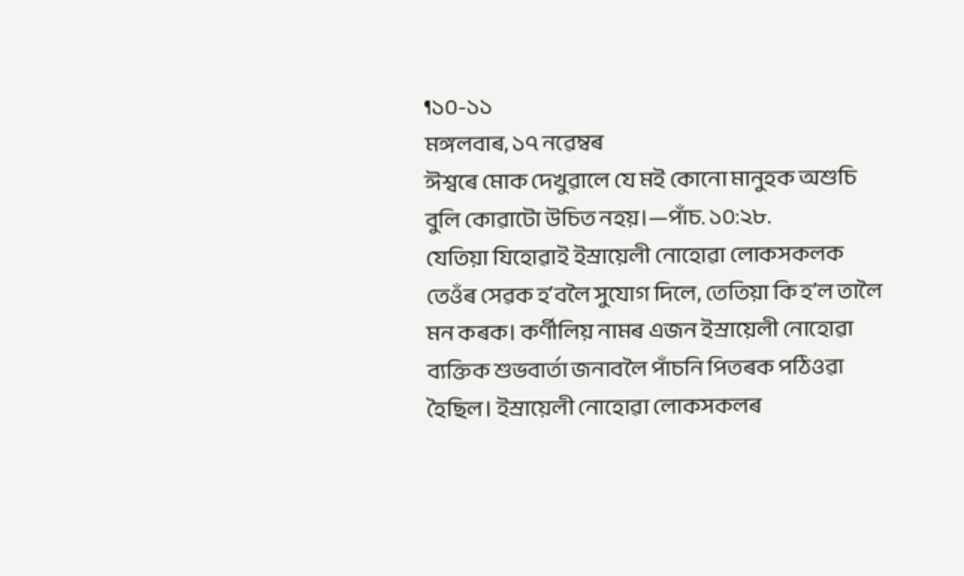¶১০-১১
মঙ্গলবাৰ, ১৭ নৱেম্বৰ
ঈশ্বৰে মোক দেখুৱালে যে মই কোনো মানুহক অশুচি বুলি কোৱাটো উচিত নহয়।—পাঁচ. ১০:২৮.
যেতিয়া যিহোৱাই ইস্ৰায়েলী নোহোৱা লোকসকলক তেওঁৰ সেৱক হʼবলৈ সুযোগ দিলে, তেতিয়া কি হʼল তালৈ মন কৰক। কৰ্ণীলিয় নামৰ এজন ইস্ৰায়েলী নোহোৱা ব্যক্তিক শুভবাৰ্তা জনাবলৈ পাঁচনি পিতৰক পঠিওৱা হৈছিল। ইস্ৰায়েলী নোহোৱা লোকসকলৰ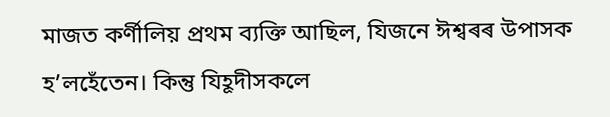মাজত কৰ্ণীলিয় প্ৰথম ব্যক্তি আছিল, যিজনে ঈশ্বৰৰ উপাসক হʼলহেঁতেন। কিন্তু যিহূদীসকলে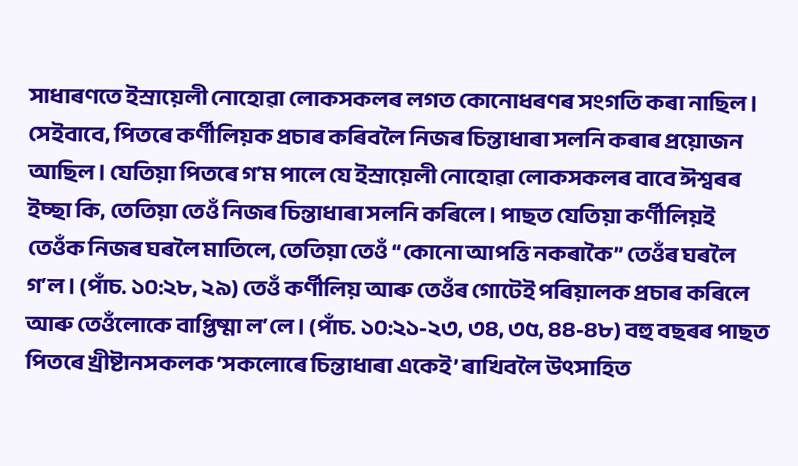সাধাৰণতে ইস্ৰায়েলী নোহোৱা লোকসকলৰ লগত কোনোধৰণৰ সংগতি কৰা নাছিল। সেইবাবে, পিতৰে কৰ্ণীলিয়ক প্ৰচাৰ কৰিবলৈ নিজৰ চিন্তাধাৰা সলনি কৰাৰ প্ৰয়োজন আছিল। যেতিয়া পিতৰে গʼম পালে যে ইস্ৰায়েলী নোহোৱা লোকসকলৰ বাবে ঈশ্বৰৰ ইচ্ছা কি, তেতিয়া তেওঁ নিজৰ চিন্তাধাৰা সলনি কৰিলে। পাছত যেতিয়া কৰ্ণীলিয়ই তেওঁক নিজৰ ঘৰলৈ মাতিলে, তেতিয়া তেওঁ “কোনো আপত্তি নকৰাকৈ” তেওঁৰ ঘৰলৈ গʼল। (পাঁচ. ১০:২৮, ২৯) তেওঁ কৰ্ণীলিয় আৰু তেওঁৰ গোটেই পৰিয়ালক প্ৰচাৰ কৰিলে আৰু তেওঁলোকে বাপ্তিষ্মা লʼলে। (পাঁচ. ১০:২১-২৩, ৩৪, ৩৫, ৪৪-৪৮) বহু বছৰৰ পাছত পিতৰে খ্ৰীষ্টানসকলক ‘সকলোৰে চিন্তাধাৰা একেই’ ৰাখিবলৈ উৎসাহিত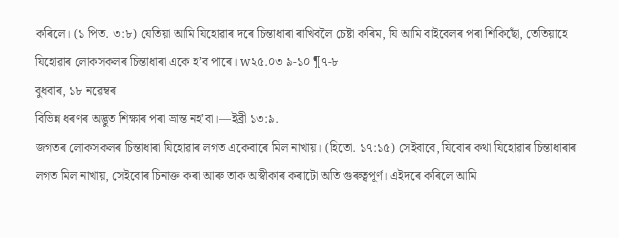কৰিলে। (১ পিত. ৩:৮) যেতিয়া আমি যিহোৱাৰ দৰে চিন্তাধাৰা ৰাখিবলৈ চেষ্টা কৰিম, যি আমি বাইবেলৰ পৰা শিকিছোঁ, তেতিয়াহে যিহোৱাৰ লোকসকলৰ চিন্তাধাৰা একে হʼব পাৰে। w২৫.০৩ ৯-১০ ¶৭-৮
বুধবাৰ, ১৮ নৱেম্বৰ
বিভিন্ন ধৰণৰ অদ্ভুত শিক্ষাৰ পৰা ভ্ৰান্ত নহʼবা।—ইব্ৰী ১৩:৯.
জগতৰ লোকসকলৰ চিন্তাধাৰা যিহোৱাৰ লগত একেবাৰে মিল নাখায়। (হিতো. ১৭:১৫) সেইবাবে, যিবোৰ কথা যিহোৱাৰ চিন্তাধাৰাৰ লগত মিল নাখায়, সেইবোৰ চিনাক্ত কৰা আৰু তাক অস্বীকাৰ কৰাটো অতি গুৰুত্বপূৰ্ণ। এইদৰে কৰিলে আমি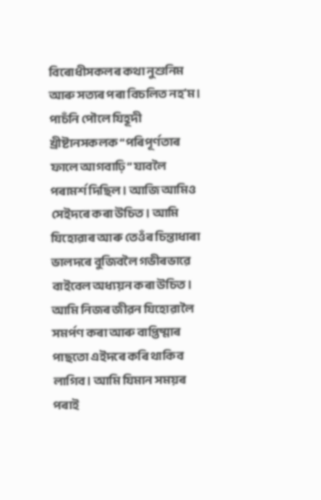বিৰোধীসকলৰ কথা নুশুনিম আৰু সত্যৰ পৰা বিচলিত নহʼম। পাচঁনি পৌলে যিহূদী খ্ৰীষ্টানসকলক “পৰিপূৰ্ণতাৰ ফালে আগবাঢ়ি” যাবলৈ পৰামৰ্শ দিছিল। আজি আমিও সেইদৰে কৰা উচিত। আমি যিহোৱাৰ আৰু তেওঁৰ চিন্তাধাৰা ভালদৰে বুজিবলৈ গভীৰভাৱে বাইবেল অধ্যয়ন কৰা উচিত। আমি নিজৰ জীৱন যিহোৱালৈ সমৰ্পণ কৰা আৰু বাপ্তিষ্মাৰ পাছতো এইদৰে কৰি থাকিব লাগিব। আমি যিমান সময়ৰ পৰাই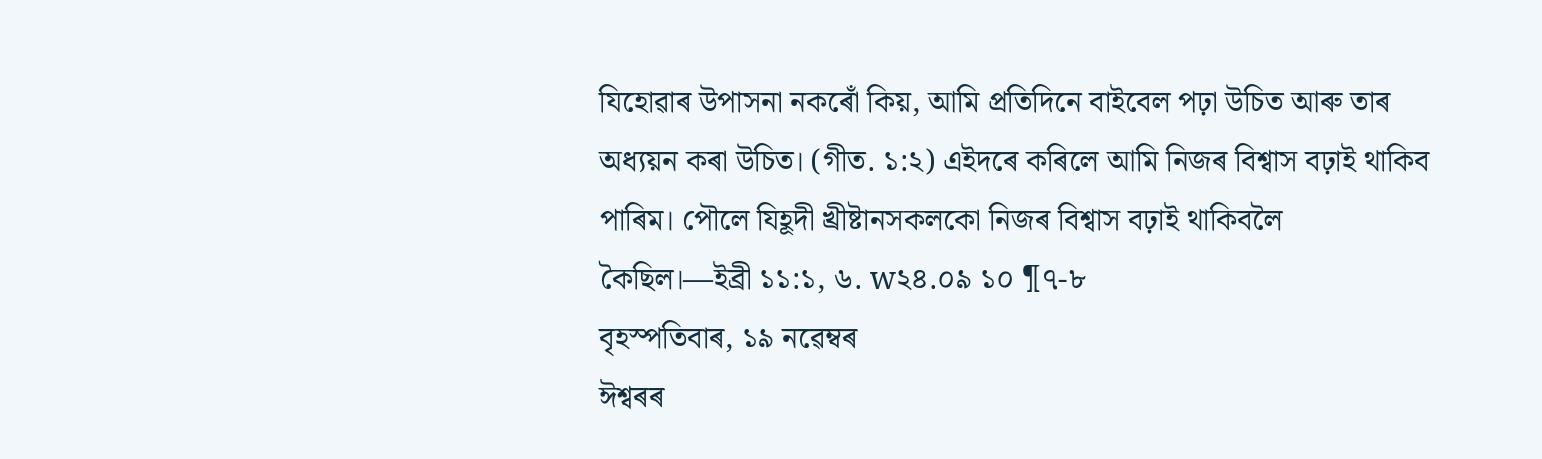যিহোৱাৰ উপাসনা নকৰোঁ কিয়, আমি প্ৰতিদিনে বাইবেল পঢ়া উচিত আৰু তাৰ অধ্যয়ন কৰা উচিত। (গীত. ১:২) এইদৰে কৰিলে আমি নিজৰ বিশ্বাস বঢ়াই থাকিব পাৰিম। পৌলে যিহূদী খ্ৰীষ্টানসকলকো নিজৰ বিশ্বাস বঢ়াই থাকিবলৈ কৈছিল।—ইব্ৰী ১১:১, ৬. w২৪.০৯ ১০ ¶৭-৮
বৃহস্পতিবাৰ, ১৯ নৱেম্বৰ
ঈশ্বৰৰ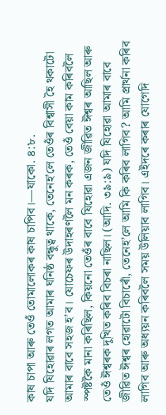কাষ চাপা আৰু তেওঁ তোমালোকৰ কাষ চাপিব।—যাকো. ৪:৮.
যদি যিহোৱাৰ লগত আমাৰ ঘনিষ্ঠ বন্ধুত্ব থাকে, তেনেহʼলে তেওঁৰ বিশ্বাসী হৈ থকাটো আমাৰ বাবে সহজ হʼব। যোচেফৰ উদাহৰণলৈ মন কৰক, তেওঁ বেয়া কাম কৰিবলৈ স্পষ্টকৈ মানা কৰিছিল, কিয়নো তেওঁৰ বাবে যিহোৱা এজন জীৱিত ঈশ্বৰ আছিল আৰু তেওঁ ঈশ্বৰক দুখিত কৰিব বিচৰা নাছিল। (আদি. ৩৯:৯) যদি যিহোৱা আমাৰ বাবে জীৱিত ঈশ্বৰ হোৱাটো বিচাৰোঁ, তেনেহʼলে আমি কি কৰিব লাগিব? আমি প্ৰাৰ্থনা কৰিব লাগিব আৰু অধ্যয়ন কৰিবলৈ সময় উলিয়াব লাগিব। এইদৰে কৰাৰ যোগেদি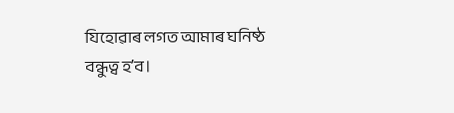যিহোৱাৰ লগত আমাৰ ঘনিষ্ঠ বন্ধুত্ব হʼব।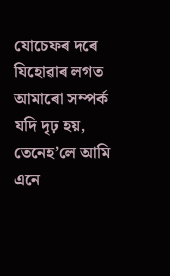যোচেফৰ দৰে যিহোৱাৰ লগত আমাৰো সম্পৰ্ক যদি দৃঢ় হয়, তেনেহʼলে আমি এনে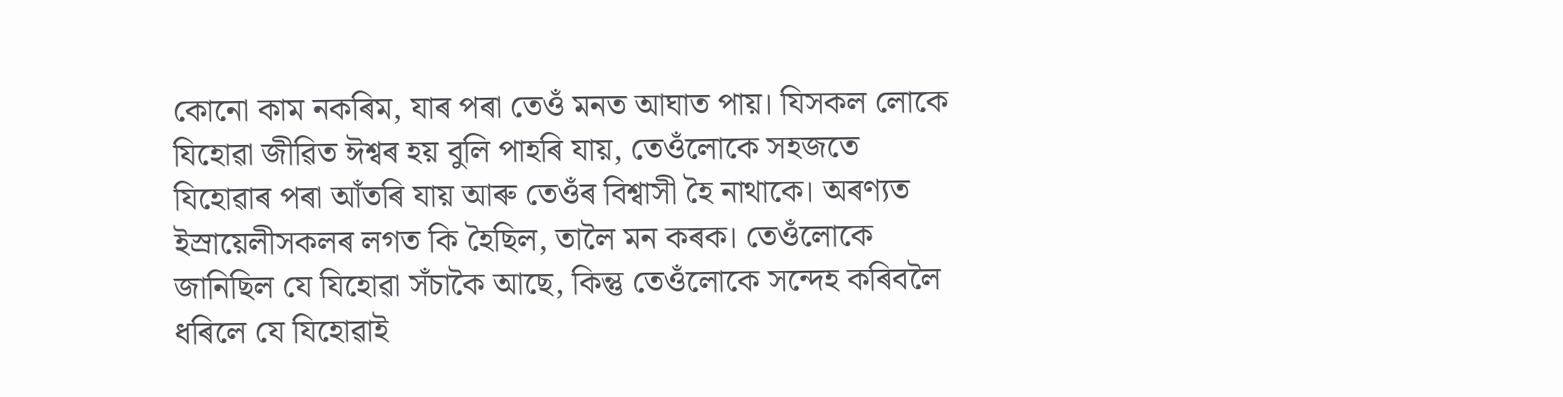কোনো কাম নকৰিম, যাৰ পৰা তেওঁ মনত আঘাত পায়। যিসকল লোকে যিহোৱা জীৱিত ঈশ্বৰ হয় বুলি পাহৰি যায়, তেওঁলোকে সহজতে যিহোৱাৰ পৰা আঁতৰি যায় আৰু তেওঁৰ বিশ্বাসী হৈ নাথাকে। অৰণ্যত ইস্ৰায়েলীসকলৰ লগত কি হৈছিল, তালৈ মন কৰক। তেওঁলোকে জানিছিল যে যিহোৱা সঁচাকৈ আছে, কিন্তু তেওঁলোকে সন্দেহ কৰিবলৈ ধৰিলে যে যিহোৱাই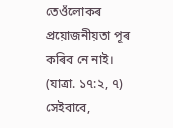তেওঁলোকৰ প্ৰয়োজনীয়তা পূৰ কৰিব নে নাই। (যাত্ৰা. ১৭:২, ৭) সেইবাবে,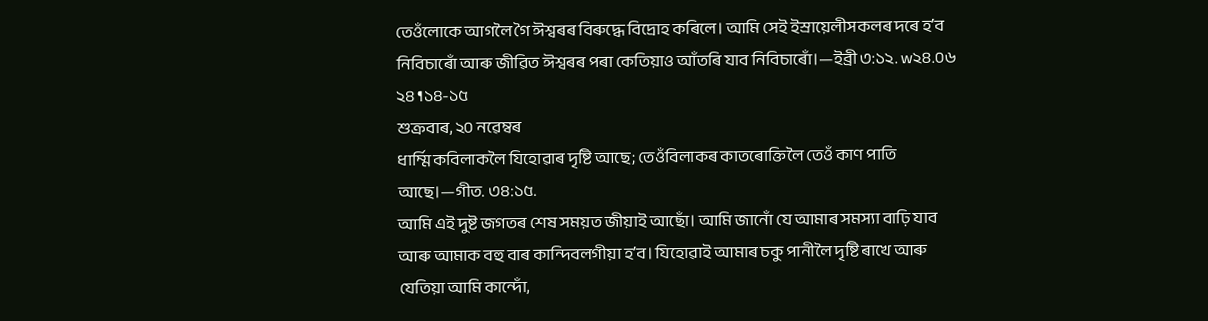তেওঁলোকে আগলৈ গৈ ঈশ্বৰৰ বিৰুদ্ধে বিদ্ৰোহ কৰিলে। আমি সেই ইস্ৰায়েলীসকলৰ দৰে হʼব নিবিচাৰোঁ আৰু জীৱিত ঈশ্বৰৰ পৰা কেতিয়াও আঁতৰি যাব নিবিচাৰোঁ।—ইব্ৰী ৩:১২. w২৪.০৬ ২৪ ¶১৪-১৫
শুক্ৰবাৰ, ২০ নৱেম্বৰ
ধাৰ্ম্মিকবিলাকলৈ যিহোৱাৰ দৃষ্টি আছে; তেওঁবিলাকৰ কাতৰোক্তিলৈ তেওঁ কাণ পাতি আছে।—গীত. ৩৪:১৫.
আমি এই দুষ্ট জগতৰ শেষ সময়ত জীয়াই আছোঁ। আমি জানোঁ যে আমাৰ সমস্যা বাঢ়ি যাব আৰু আমাক বহু বাৰ কান্দিবলগীয়া হʼব। যিহোৱাই আমাৰ চকু পানীলৈ দৃষ্টি ৰাখে আৰু যেতিয়া আমি কান্দোঁ,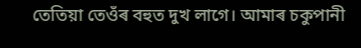তেতিয়া তেওঁৰ বহুত দুখ লাগে। আমাৰ চকুপানী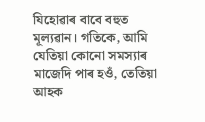যিহোৱাৰ বাবে বহুত মূল্যৱান। গতিকে, আমি যেতিয়া কোনো সমস্যাৰ মাজেদি পাৰ হওঁ, তেতিয়া আহক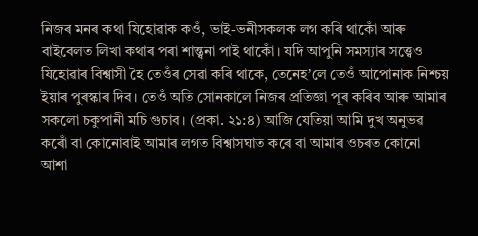নিজৰ মনৰ কথা যিহোৱাক কওঁ, ভাই-ভনীসকলক লগ কৰি থাকোঁ আৰু বাইবেলত লিখা কথাৰ পৰা শান্ত্বনা পাই থাকোঁ। যদি আপুনি সমস্যাৰ সত্ত্বেও যিহোৱাৰ বিশ্বাসী হৈ তেওঁৰ সেৱা কৰি থাকে, তেনেহʼলে তেওঁ আপোনাক নিশ্চয় ইয়াৰ পুৰস্কাৰ দিব। তেওঁ অতি সোনকালে নিজৰ প্ৰতিজ্ঞা পূৰ কৰিব আৰু আমাৰ সকলো চকুপানী মচি গুচাব। (প্ৰকা. ২১:৪) আজি যেতিয়া আমি দুখ অনুভৱ কৰোঁ বা কোনোবাই আমাৰ লগত বিশ্বাসঘাত কৰে বা আমাৰ ওচৰত কোনো আশা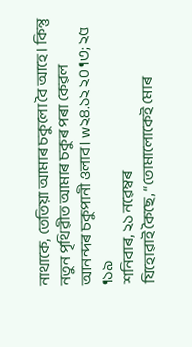নাথাকে, তেতিয়া আমাৰ চকুলো বৈ আহে। কিন্তু নতুন পৃথিৱীত আমাৰ চকুৰ পৰা কেৱল আনন্দৰ চকুপানী ওলাব। w২৪.১২ ২০ ¶৩; ২৫ ¶১৯
শনিবাৰ, ২১ নৱেম্বৰ
যিহোৱাই কৈছে, “তোমালোকেই মোৰ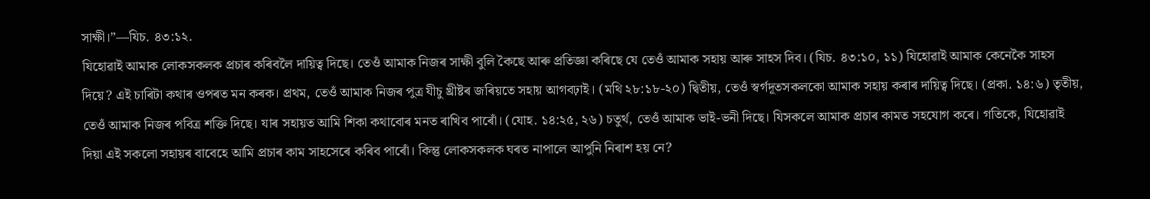সাক্ষী।”—যিচ. ৪৩:১২.
যিহোৱাই আমাক লোকসকলক প্ৰচাৰ কৰিবলৈ দায়িত্ব দিছে। তেওঁ আমাক নিজৰ সাক্ষী বুলি কৈছে আৰু প্ৰতিজ্ঞা কৰিছে যে তেওঁ আমাক সহায় আৰু সাহস দিব। (যিচ. ৪৩:১০, ১১) যিহোৱাই আমাক কেনেকৈ সাহস দিয়ে? এই চাৰিটা কথাৰ ওপৰত মন কৰক। প্ৰথম, তেওঁ আমাক নিজৰ পুত্ৰ যীচু খ্ৰীষ্টৰ জৰিয়তে সহায় আগবঢ়াই। (মথি ২৮:১৮-২০) দ্বিতীয়, তেওঁ স্বৰ্গদূতসকলকো আমাক সহায় কৰাৰ দায়িত্ব দিছে। (প্ৰকা. ১৪:৬) তৃতীয়, তেওঁ আমাক নিজৰ পবিত্ৰ শক্তি দিছে। যাৰ সহায়ত আমি শিকা কথাবোৰ মনত ৰাখিব পাৰোঁ। (যোহ. ১৪:২৫, ২৬) চতুৰ্থ, তেওঁ আমাক ভাই-ভনী দিছে। যিসকলে আমাক প্ৰচাৰ কামত সহযোগ কৰে। গতিকে, যিহোৱাই দিয়া এই সকলো সহায়ৰ বাবেহে আমি প্ৰচাৰ কাম সাহসেৰে কৰিব পাৰোঁ। কিন্তু লোকসকলক ঘৰত নাপালে আপুনি নিৰাশ হয় নে?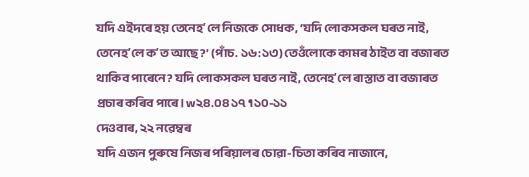যদি এইদৰে হয় তেনেহʼলে নিজকে সোধক, ‘যদি লোকসকল ঘৰত নাই, তেনেহʼলে কʼত আছে?’ (পাঁচ. ১৬:১৩) তেওঁলোকে কামৰ ঠাইত বা বজাৰত থাকিব পাৰেনে? যদি লোকসকল ঘৰত নাই, তেনেহʼলে ৰাস্তাত বা বজাৰত প্ৰচাৰ কৰিব পাৰে। w২৪.০৪ ১৭ ¶১০-১১
দেওবাৰ, ২২ নৱেম্বৰ
যদি এজন পুৰুষে নিজৰ পৰিয়ালৰ চোৱা-চিতা কৰিব নাজানে,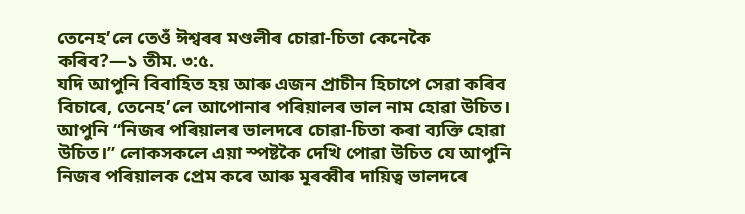তেনেহʼলে তেওঁ ঈশ্বৰৰ মণ্ডলীৰ চোৱা-চিতা কেনেকৈ কৰিব?—১ তীম. ৩:৫.
যদি আপুনি বিবাহিত হয় আৰু এজন প্ৰাচীন হিচাপে সেৱা কৰিব বিচাৰে, তেনেহʼলে আপোনাৰ পৰিয়ালৰ ভাল নাম হোৱা উচিত। আপুনি “নিজৰ পৰিয়ালৰ ভালদৰে চোৱা-চিতা কৰা ব্যক্তি হোৱা উচিত।” লোকসকলে এয়া স্পষ্টকৈ দেখি পোৱা উচিত যে আপুনি নিজৰ পৰিয়ালক প্ৰেম কৰে আৰু মূৰব্বীৰ দায়িত্ব ভালদৰে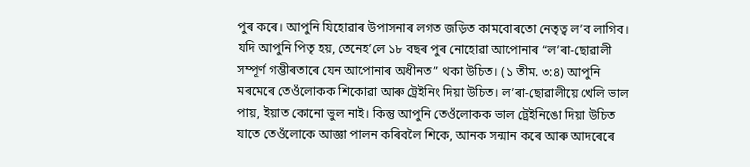পুৰ কৰে। আপুনি যিহোৱাৰ উপাসনাৰ লগত জড়িত কামবোৰতো নেতৃত্ব লʼব লাগিব। যদি আপুনি পিতৃ হয়, তেনেহʼলে ১৮ বছৰ পুৰ নোহোৱা আপোনাৰ “লʼৰা-ছোৱালী সম্পূৰ্ণ গম্ভীৰতাৰে যেন আপোনাৰ অধীনত” থকা উচিত। (১ তীম. ৩:৪) আপুনি মৰমেৰে তেওঁলোকক শিকোৱা আৰু ট্ৰেইনিং দিয়া উচিত। লʼৰা-ছোৱালীয়ে খেলি ভাল পায়, ইয়াত কোনো ভুল নাই। কিন্তু আপুনি তেওঁলোকক ভাল ট্ৰেইনিঙো দিয়া উচিত যাতে তেওঁলোকে আজ্ঞা পালন কৰিবলৈ শিকে, আনক সন্মান কৰে আৰু আদৰেৰে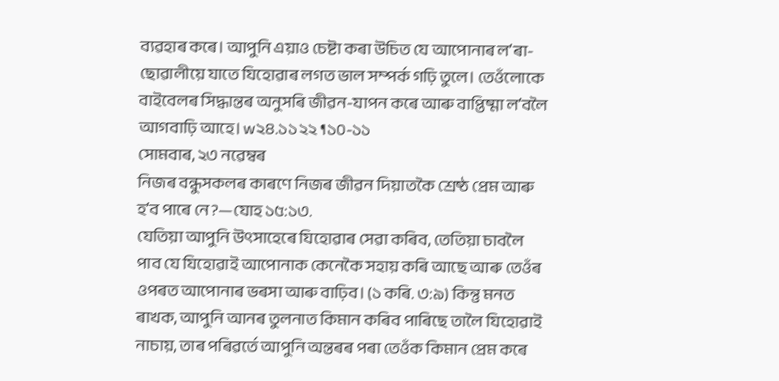ব্যৱহাৰ কৰে। আপুনি এয়াও চেষ্টা কৰা উচিত যে আপোনাৰ লʼৰা-ছোৱালীয়ে যাতে যিহোৱাৰ লগত ভাল সম্পৰ্ক গঢ়ি তুলে। তেওঁলোকে বাইবেলৰ সিদ্ধান্তৰ অনুসৰি জীৱন-যাপন কৰে আৰু বাপ্তিষ্মা লʼবলৈ আগবাঢ়ি আহে। w২৪.১১ ২২ ¶১০-১১
সোমবাৰ, ২৩ নৱেম্বৰ
নিজৰ বন্ধুসকলৰ কাৰণে নিজৰ জীৱন দিয়াতকৈ শ্ৰেষ্ঠ প্ৰেম আৰু হʼব পাৰে নে?—যোহ ১৫:১৩.
যেতিয়া আপুনি উৎসাহেৰে যিহোৱাৰ সেৱা কৰিব, তেতিয়া চাবলৈ পাব যে যিহোৱাই আপোনাক কেনেকৈ সহায় কৰি আছে আৰু তেওঁৰ ওপৰত আপোনাৰ ভৰসা আৰু বাঢ়িব। (১ কৰি. ৩:৯) কিন্তু মনত ৰাখক, আপুনি আনৰ তুলনাত কিমান কৰিব পাৰিছে তালৈ যিহোৱাই নাচায়, তাৰ পৰিৱৰ্তে আপুনি অন্তৰৰ পৰা তেওঁক কিমান প্ৰেম কৰে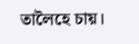তালৈহে চায়।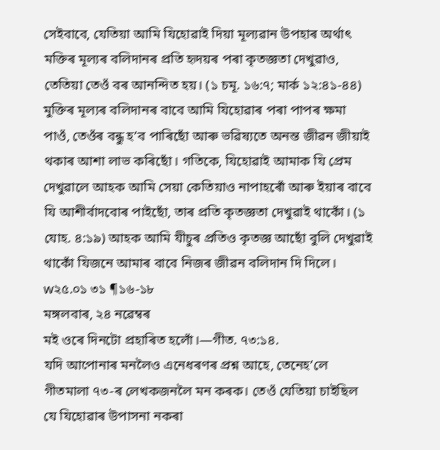সেইবাবে, যেতিয়া আমি যিহোৱাই দিয়া মূল্যৱান উপহাৰ অৰ্থাৎ মক্তিৰ মূল্যৰ বলিদানৰ প্ৰতি হৃদয়ৰ পৰা কৃতজ্ঞতা দেখুৱাও, তেতিয়া তেওঁ বৰ আনন্দিত হয়। (১ চমূ. ১৬:৭; মাৰ্ক ১২:৪১-৪৪) মুক্তিৰ মূল্যৰ বলিদানৰ বাবে আমি যিহোৱাৰ পৰা পাপৰ ক্ষমা পাওঁ, তেওঁৰ বন্ধু হʼব পাৰিছোঁ আৰু ভৱিষ্যতে অনন্ত জীৱন জীয়াই থকাৰ আশা লাভ কৰিছোঁ। গতিকে, যিহোৱাই আমাক যি প্ৰেম দেখুৱালে আহক আমি সেয়া কেতিয়াও নাপাহৰোঁ আৰু ইয়াৰ বাবে যি আশীৰ্বাদবোৰ পাইছোঁ, তাৰ প্ৰতি কৃতজ্ঞতা দেখুৱাই থাকোঁ। (১ যোহ. ৪:১৯) আহক আমি যীচুৰ প্ৰতিও কৃতজ্ঞ আছোঁ বুলি দেখুৱাই থাকোঁ যিজনে আমাৰ বাবে নিজৰ জীৱন বলিদান দি দিলে। w২৫.০১ ৩১ ¶১৬-১৮
মঙ্গলবাৰ, ২৪ নৱেম্বৰ
মই ওৰে দিনটো প্ৰহাৰিত হলোঁ।—গীত. ৭৩:১৪.
যদি আপোনাৰ মনলৈও এনেধৰণৰ প্ৰশ্ন আহে, তেনেহʼলে গীতমালা ৭৩-ৰ লেখকজনলৈ মন কৰক। তেওঁ যেতিয়া চাইছিল যে যিহোৱাৰ উপাসনা নকৰা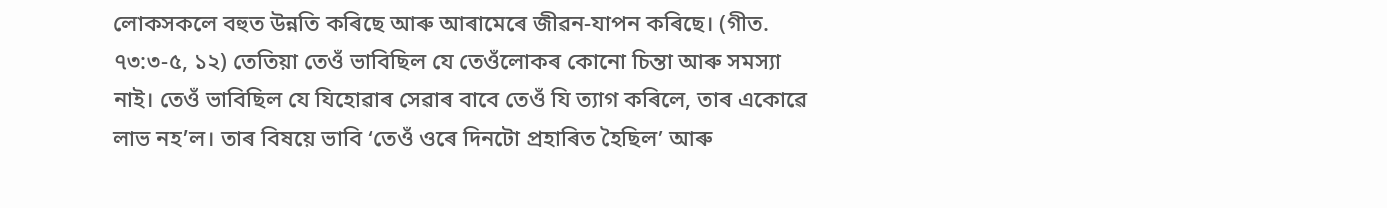লোকসকলে বহুত উন্নতি কৰিছে আৰু আৰামেৰে জীৱন-যাপন কৰিছে। (গীত. ৭৩:৩-৫, ১২) তেতিয়া তেওঁ ভাবিছিল যে তেওঁলোকৰ কোনো চিন্তা আৰু সমস্যা নাই। তেওঁ ভাবিছিল যে যিহোৱাৰ সেৱাৰ বাবে তেওঁ যি ত্যাগ কৰিলে, তাৰ একোৱে লাভ নহʼল। তাৰ বিষয়ে ভাবি ‘তেওঁ ওৰে দিনটো প্ৰহাৰিত হৈছিল’ আৰু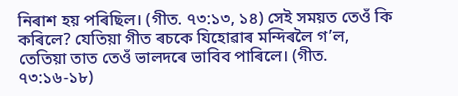নিৰাশ হয় পৰিছিল। (গীত. ৭৩:১৩, ১৪) সেই সময়ত তেওঁ কি কৰিলে? যেতিয়া গীত ৰচকে যিহোৱাৰ মন্দিৰলৈ গʼল, তেতিয়া তাত তেওঁ ভালদৰে ভাবিব পাৰিলে। (গীত. ৭৩:১৬-১৮)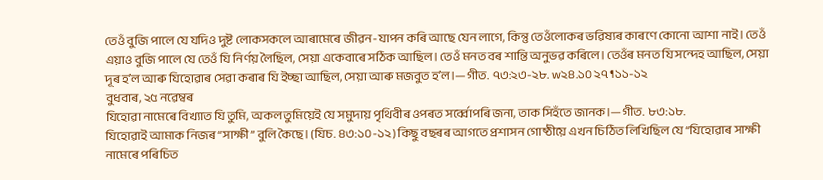তেওঁ বুজি পালে যে যদিও দুষ্ট লোকসকলে আৰামেৰে জীৱন-যাপন কৰি আছে যেন লাগে, কিন্তু তেওঁলোকৰ ভৱিষ্যৰ কাৰণে কোনো আশা নাই। তেওঁ এয়াও বুজি পালে যে তেওঁ যি নিৰ্ণয় লৈছিল, সেয়া একেবাৰে সঠিক আছিল। তেওঁ মনত বৰ শান্তি অনুভৱ কৰিলে। তেওঁৰ মনত যি সন্দেহ আছিল, সেয়া দূৰ হʼল আৰু যিহোৱাৰ সেৱা কৰাৰ যি ইচ্ছা আছিল, সেয়া আৰু মজবুত হʼল।—গীত. ৭৩:২৩-২৮. w২৪.১০ ২৭ ¶১১-১২
বুধবাৰ, ২৫ নৱেম্বৰ
যিহোৱা নামেৰে বিখ্যাত যি তুমি, অকল তুমিয়েই যে সমুদায় পৃথিবীৰ ওপৰত সৰ্ব্বোপৰি জনা, তাক সিহঁতে জানক।—গীত. ৮৩:১৮.
যিহোৱাই আমাক নিজৰ “সাক্ষী” বুলি কৈছে। (যিচ. ৪৩:১০-১২) কিছু বছৰৰ আগতে প্ৰশাসন গোষ্ঠীয়ে এখন চিঠিত লিখিছিল যে “যিহোৱাৰ সাক্ষী নামেৰে পৰিচিত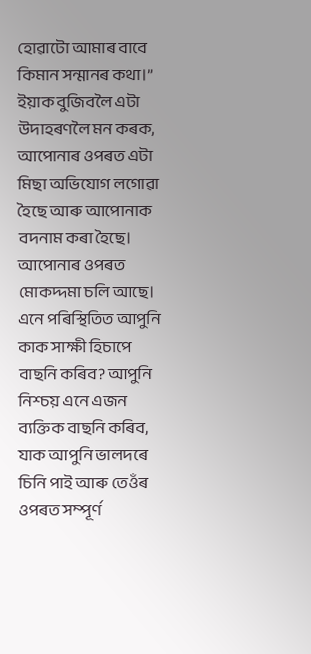হোৱাটো আমাৰ বাবে কিমান সন্মানৰ কথা।” ইয়াক বুজিবলৈ এটা উদাহৰণলৈ মন কৰক, আপোনাৰ ওপৰত এটা মিছা অভিযোগ লগোৱা হৈছে আৰু আপোনাক বদনাম কৰা হৈছে। আপোনাৰ ওপৰত মোকদ্দমা চলি আছে। এনে পৰিস্থিতিত আপুনি কাক সাক্ষী হিচাপে বাছনি কৰিব? আপুনি নিশ্চয় এনে এজন ব্যক্তিক বাছনি কৰিব, যাক আপুনি ভালদৰে চিনি পাই আৰু তেওঁৰ ওপৰত সম্পূৰ্ণ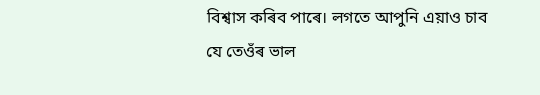বিশ্বাস কৰিব পাৰে। লগতে আপুনি এয়াও চাব যে তেওঁৰ ভাল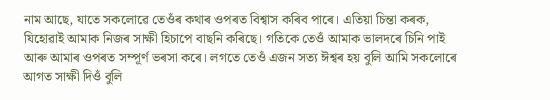নাম আছে, যাতে সকলোৱে তেওঁৰ কথাৰ ওপৰত বিশ্বাস কৰিব পাৰে। এতিয়া চিন্তা কৰক, যিহোৱাই আমাক নিজৰ সাক্ষী হিচাপে বাছনি কৰিছে। গতিকে তেওঁ আমাক ভালদৰে চিনি পাই আৰু আমাৰ ওপৰত সম্পূৰ্ণ ভৰসা কৰে। লগতে তেওঁ এজন সত্য ঈশ্বৰ হয় বুলি আমি সকলোৰে আগত সাক্ষী দিওঁ বুলি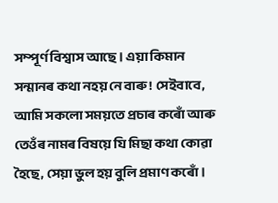সম্পূৰ্ণ বিশ্বাস আছে। এয়া কিমান সন্মানৰ কথা নহয় নে বাৰু! সেইবাবে, আমি সকলো সময়তে প্ৰচাৰ কৰোঁ আৰু তেওঁৰ নামৰ বিষয়ে যি মিছা কথা কোৱা হৈছে, সেয়া ভুল হয় বুলি প্ৰমাণ কৰোঁ।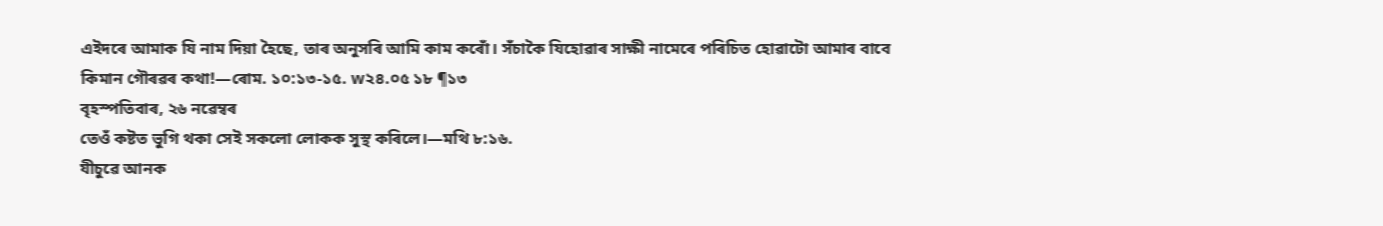এইদৰে আমাক যি নাম দিয়া হৈছে, তাৰ অনুসৰি আমি কাম কৰোঁ। সঁচাকৈ যিহোৱাৰ সাক্ষী নামেৰে পৰিচিত হোৱাটো আমাৰ বাবে কিমান গৌৰৱৰ কথা!—ৰোম. ১০:১৩-১৫. w২৪.০৫ ১৮ ¶১৩
বৃহস্পতিবাৰ, ২৬ নৱেম্বৰ
তেওঁ কষ্টত ভুগি থকা সেই সকলো লোকক সুস্থ কৰিলে।—মথি ৮:১৬.
যীচুৱে আনক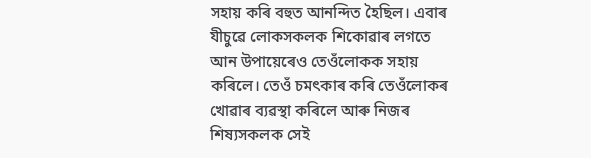সহায় কৰি বহুত আনন্দিত হৈছিল। এবাৰ যীচুৱে লোকসকলক শিকোৱাৰ লগতে আন উপায়েৰেও তেওঁলোকক সহায় কৰিলে। তেওঁ চমৎকাৰ কৰি তেওঁলোকৰ খোৱাৰ ব্যৱস্থা কৰিলে আৰু নিজৰ শিষ্যসকলক সেই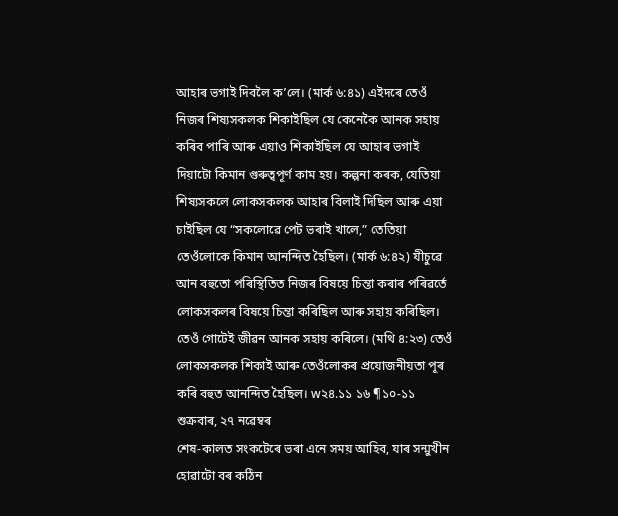আহাৰ ভগাই দিবলৈ কʼলে। (মাৰ্ক ৬:৪১) এইদৰে তেওঁ নিজৰ শিষ্যসকলক শিকাইছিল যে কেনেকৈ আনক সহায় কৰিব পাৰি আৰু এয়াও শিকাইছিল যে আহাৰ ভগাই দিয়াটো কিমান গুৰুত্বপূৰ্ণ কাম হয়। কল্পনা কৰক, যেতিয়া শিষ্যসকলে লোকসকলক আহাৰ বিলাই দিছিল আৰু এয়া চাইছিল যে “সকলোৱে পেট ভৰাই খালে,” তেতিয়া তেওঁলোকে কিমান আনন্দিত হৈছিল। (মাৰ্ক ৬:৪২) যীচুৱে আন বহুতো পৰিস্থিতিত নিজৰ বিষয়ে চিন্তা কৰাৰ পৰিৱৰ্তে লোকসকলৰ বিষয়ে চিন্তা কৰিছিল আৰু সহায় কৰিছিল। তেওঁ গোটেই জীৱন আনক সহায় কৰিলে। (মথি ৪:২৩) তেওঁ লোকসকলক শিকাই আৰু তেওঁলোকৰ প্ৰয়োজনীয়তা পূৰ কৰি বহুত আনন্দিত হৈছিল। w২৪.১১ ১৬ ¶১০-১১
শুক্ৰবাৰ, ২৭ নৱেম্বৰ
শেষ-কালত সংকটেৰে ভৰা এনে সময় আহিব, যাৰ সন্মুখীন হোৱাটো বৰ কঠিন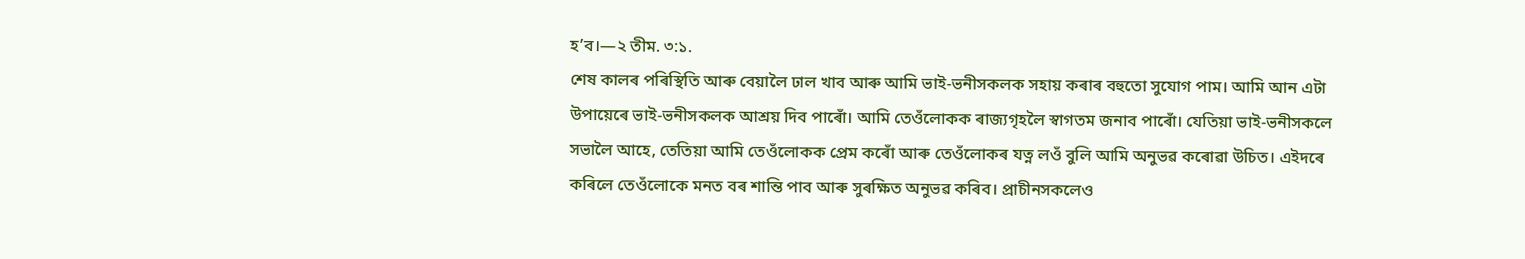হʼব।—২ তীম. ৩:১.
শেষ কালৰ পৰিস্থিতি আৰু বেয়ালৈ ঢাল খাব আৰু আমি ভাই-ভনীসকলক সহায় কৰাৰ বহুতো সুযোগ পাম। আমি আন এটা উপায়েৰে ভাই-ভনীসকলক আশ্ৰয় দিব পাৰোঁ। আমি তেওঁলোকক ৰাজ্যগৃহলৈ স্বাগতম জনাব পাৰোঁ। যেতিয়া ভাই-ভনীসকলে সভালৈ আহে, তেতিয়া আমি তেওঁলোকক প্ৰেম কৰোঁ আৰু তেওঁলোকৰ যত্ন লওঁ বুলি আমি অনুভৱ কৰোৱা উচিত। এইদৰে কৰিলে তেওঁলোকে মনত বৰ শান্তি পাব আৰু সুৰক্ষিত অনুভৱ কৰিব। প্ৰাচীনসকলেও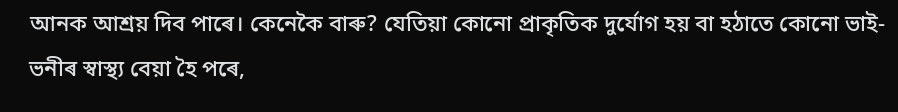আনক আশ্ৰয় দিব পাৰে। কেনেকৈ বাৰু? যেতিয়া কোনো প্ৰাকৃতিক দুৰ্যোগ হয় বা হঠাতে কোনো ভাই-ভনীৰ স্বাস্থ্য বেয়া হৈ পৰে,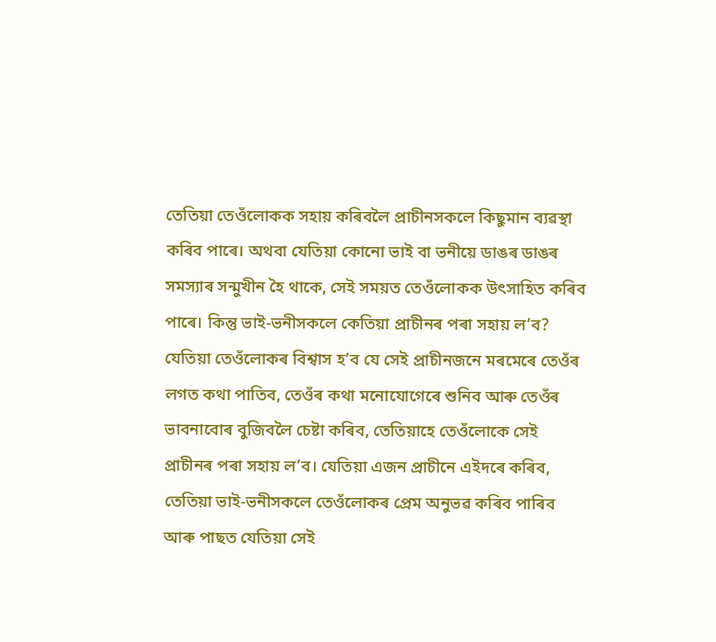তেতিয়া তেওঁলোকক সহায় কৰিবলৈ প্ৰাচীনসকলে কিছুমান ব্যৱস্থা কৰিব পাৰে। অথবা যেতিয়া কোনো ভাই বা ভনীয়ে ডাঙৰ ডাঙৰ সমস্যাৰ সন্মুখীন হৈ থাকে, সেই সময়ত তেওঁলোকক উৎসাহিত কৰিব পাৰে। কিন্তু ভাই-ভনীসকলে কেতিয়া প্ৰাচীনৰ পৰা সহায় লʼব? যেতিয়া তেওঁলোকৰ বিশ্বাস হʼব যে সেই প্ৰাচীনজনে মৰমেৰে তেওঁৰ লগত কথা পাতিব, তেওঁৰ কথা মনোযোগেৰে শুনিব আৰু তেওঁৰ ভাবনাবোৰ বুজিবলৈ চেষ্টা কৰিব, তেতিয়াহে তেওঁলোকে সেই প্ৰাচীনৰ পৰা সহায় লʼব। যেতিয়া এজন প্ৰাচীনে এইদৰে কৰিব, তেতিয়া ভাই-ভনীসকলে তেওঁলোকৰ প্ৰেম অনুভৱ কৰিব পাৰিব আৰু পাছত যেতিয়া সেই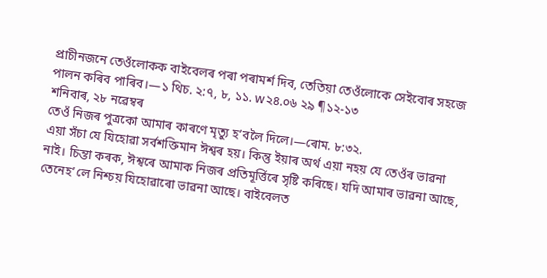প্ৰাচীনজনে তেওঁলোকক বাইবেলৰ পৰা পৰামৰ্শ দিব, তেতিয়া তেওঁলোকে সেইবোৰ সহজে পালন কৰিব পাৰিব।—১ থিচ. ২:৭, ৮, ১১. w২৪.০৬ ২৯ ¶১২-১৩
শনিবাৰ, ২৮ নৱেম্বৰ
তেওঁ নিজৰ পুত্ৰকো আমাৰ কাৰণে মৃত্যু হʼবলৈ দিলে।—ৰোম. ৮:৩২.
এয়া সঁচা যে যিহোৱা সৰ্বশক্তিমান ঈশ্বৰ হয়। কিন্তু ইয়াৰ অৰ্থ এয়া নহয় যে তেওঁৰ ভাৱনা নাই। চিন্তা কৰক, ঈশ্বৰে আমাক নিজৰ প্ৰতিমূৰ্ত্তিৰে সৃষ্টি কৰিছে। যদি আমাৰ ভাৱনা আছে, তেনেহʼলে নিশ্চয় যিহোৱাৰো ভাৱনা আছে। বাইবেলত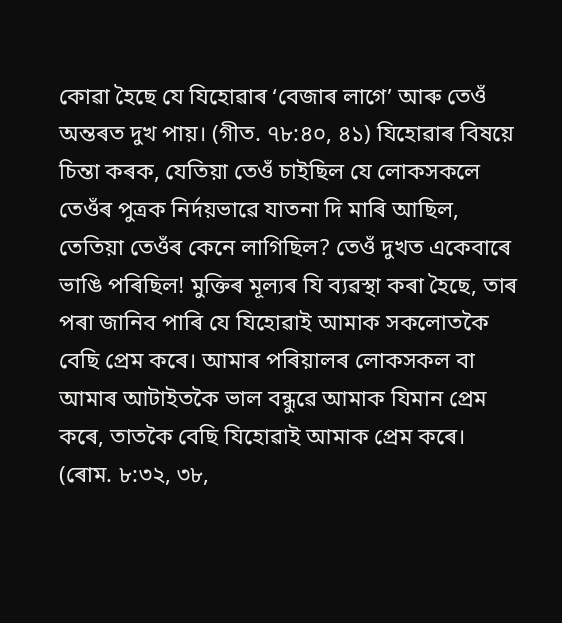কোৱা হৈছে যে যিহোৱাৰ ‘বেজাৰ লাগে’ আৰু তেওঁ অন্তৰত দুখ পায়। (গীত. ৭৮:৪০, ৪১) যিহোৱাৰ বিষয়ে চিন্তা কৰক, যেতিয়া তেওঁ চাইছিল যে লোকসকলে তেওঁৰ পুত্ৰক নিৰ্দয়ভাৱে যাতনা দি মাৰি আছিল, তেতিয়া তেওঁৰ কেনে লাগিছিল? তেওঁ দুখত একেবাৰে ভাঙি পৰিছিল! মুক্তিৰ মূল্যৰ যি ব্যৱস্থা কৰা হৈছে, তাৰ পৰা জানিব পাৰি যে যিহোৱাই আমাক সকলোতকৈ বেছি প্ৰেম কৰে। আমাৰ পৰিয়ালৰ লোকসকল বা আমাৰ আটাইতকৈ ভাল বন্ধুৱে আমাক যিমান প্ৰেম কৰে, তাতকৈ বেছি যিহোৱাই আমাক প্ৰেম কৰে। (ৰোম. ৮:৩২, ৩৮,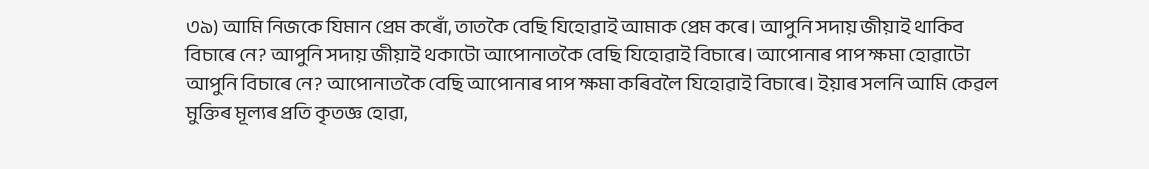৩৯) আমি নিজকে যিমান প্ৰেম কৰোঁ, তাতকৈ বেছি যিহোৱাই আমাক প্ৰেম কৰে। আপুনি সদায় জীয়াই থাকিব বিচাৰে নে? আপুনি সদায় জীয়াই থকাটো আপোনাতকৈ বেছি যিহোৱাই বিচাৰে। আপোনাৰ পাপ ক্ষমা হোৱাটো আপুনি বিচাৰে নে? আপোনাতকৈ বেছি আপোনাৰ পাপ ক্ষমা কৰিবলৈ যিহোৱাই বিচাৰে। ইয়াৰ সলনি আমি কেৱল মুক্তিৰ মূল্যৰ প্ৰতি কৃতজ্ঞ হোৱা,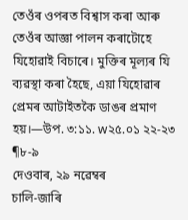তেওঁৰ ওপৰত বিশ্বাস কৰা আৰু তেওঁৰ আজ্ঞা পালন কৰাটোহে যিহোৱাই বিচাৰে। মুক্তিৰ মূল্যৰ যি ব্যৱস্থা কৰা হৈছে, এয়া যিহোৱাৰ প্ৰেমৰ আটাইতকৈ ডাঙৰ প্ৰমাণ হয়।—উপ. ৩:১১. w২৫.০১ ২২-২৩ ¶৮-৯
দেওবাৰ, ২৯ নৱেম্বৰ
চালি-জাৰি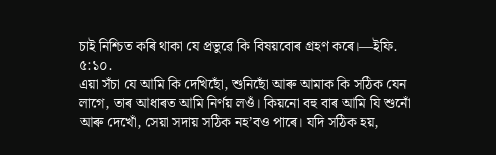চাই নিশ্চিত কৰি থাকা যে প্ৰভুৱে কি বিষয়বোৰ গ্ৰহণ কৰে।—ইফি. ৫:১০.
এয়া সঁচা যে আমি কি দেখিছোঁ, শুনিছোঁ আৰু আমাক কি সঠিক যেন লাগে, তাৰ আধাৰত আমি নিৰ্ণয় লওঁ। কিয়নো বহু বাৰ আমি যি শুনোঁ আৰু দেখোঁ, সেয়া সদায় সঠিক নহʼবও পাৰে। যদি সঠিক হয়,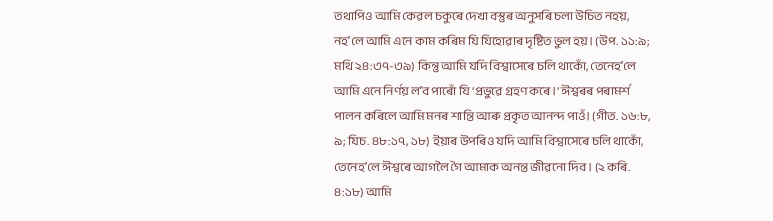তথাপিও আমি কেৱল চকুৰে দেখা বস্তুৰ অনুসৰি চলা উচিত নহয়, নহʼলে আমি এনে কাম কৰিম যি যিহোৱাৰ দৃষ্টিত ভুল হয়। (উপ. ১১:৯; মথি ২৪:৩৭-৩৯) কিন্তু আমি যদি বিশ্বাসেৰে চলি থাকোঁ, তেনেহʼলে আমি এনে নিৰ্ণয় লʼব পাৰোঁ যি ‘প্ৰভুৱে গ্ৰহণ কৰে।’ ঈশ্বৰৰ পৰামৰ্শ পালন কৰিলে আমি মনৰ শান্তি আৰু প্ৰকৃত আনন্দ পাওঁ। (গীত. ১৬:৮, ৯; যিচ. ৪৮:১৭, ১৮) ইয়াৰ উপৰিও যদি আমি বিশ্বাসেৰে চলি থাকোঁ, তেনেহʼলে ঈশ্বৰে আগলৈ গৈ আমাক অনন্ত জীৱনো দিব। (২ কৰি. ৪:১৮) আমি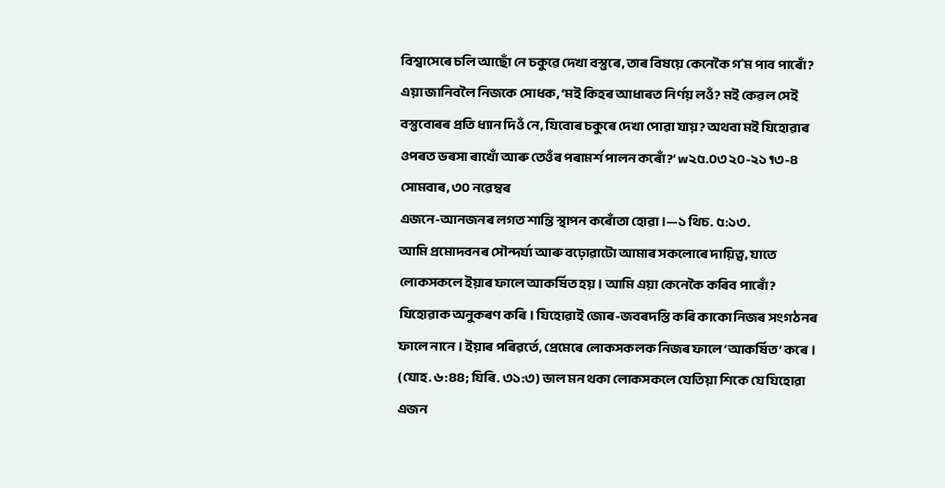বিশ্বাসেৰে চলি আছোঁ নে চকুৱে দেখা বস্তুৰে, তাৰ বিষয়ে কেনেকৈ গʼম পাব পাৰোঁ? এয়া জানিবলৈ নিজকে সোধক, ‘মই কিহৰ আধাৰত নিৰ্ণয় লওঁ? মই কেৱল সেই বস্তুবোৰৰ প্ৰতি ধ্যান দিওঁ নে, যিবোৰ চকুৰে দেখা পোৱা যায়? অথবা মই যিহোৱাৰ ওপৰত ভৰসা ৰাখোঁ আৰু তেওঁৰ পৰামৰ্শ পালন কৰোঁ?‘ w২৫.০৩ ২০-২১ ¶৩-৪
সোমবাৰ, ৩০ নৱেম্বৰ
এজনে-আনজনৰ লগত শান্তি স্থাপন কৰোঁতা হোৱা।—১ থিচ. ৫:১৩.
আমি প্ৰমোদবনৰ সৌন্দৰ্য্য আৰু বঢ়োৱাটো আমাৰ সকলোৰে দায়িত্ব, যাতে লোকসকলে ইয়াৰ ফালে আকৰ্ষিত হয়। আমি এয়া কেনেকৈ কৰিব পাৰোঁ? যিহোৱাক অনুকৰণ কৰি। যিহোৱাই জোৰ-জবৰদস্তি কৰি কাকো নিজৰ সংগঠনৰ ফালে নানে। ইয়াৰ পৰিৱৰ্তে, প্ৰেমেৰে লোকসকলক নিজৰ ফালে ‘আকৰ্ষিত’ কৰে। (যোহ. ৬:৪৪; যিৰি. ৩১:৩) ভাল মন থকা লোকসকলে যেতিয়া শিকে যে যিহোৱা এজন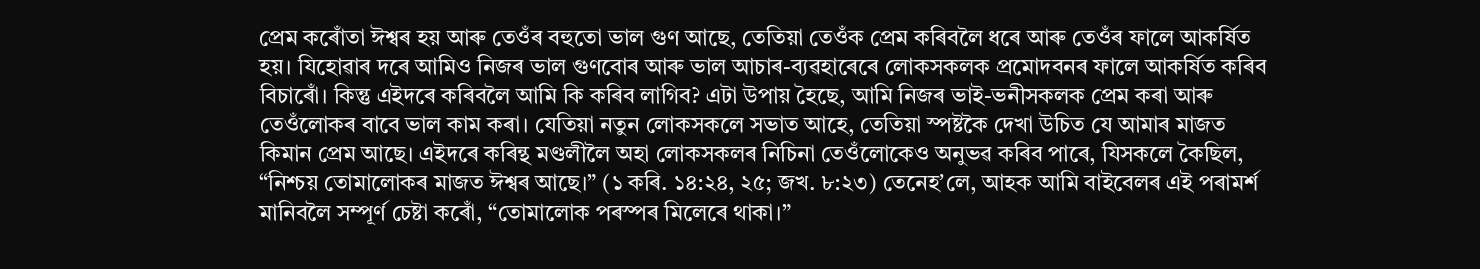প্ৰেম কৰোঁতা ঈশ্বৰ হয় আৰু তেওঁৰ বহুতো ভাল গুণ আছে, তেতিয়া তেওঁক প্ৰেম কৰিবলৈ ধৰে আৰু তেওঁৰ ফালে আকৰ্ষিত হয়। যিহোৱাৰ দৰে আমিও নিজৰ ভাল গুণবোৰ আৰু ভাল আচাৰ-ব্যৱহাৰেৰে লোকসকলক প্ৰমোদবনৰ ফালে আকৰ্ষিত কৰিব বিচাৰোঁ। কিন্তু এইদৰে কৰিবলৈ আমি কি কৰিব লাগিব? এটা উপায় হৈছে, আমি নিজৰ ভাই-ভনীসকলক প্ৰেম কৰা আৰু তেওঁলোকৰ বাবে ভাল কাম কৰা। যেতিয়া নতুন লোকসকলে সভাত আহে, তেতিয়া স্পষ্টকৈ দেখা উচিত যে আমাৰ মাজত কিমান প্ৰেম আছে। এইদৰে কৰিন্থ মণ্ডলীলৈ অহা লোকসকলৰ নিচিনা তেওঁলোকেও অনুভৱ কৰিব পাৰে, যিসকলে কৈছিল, “নিশ্চয় তোমালোকৰ মাজত ঈশ্বৰ আছে।” (১ কৰি. ১৪:২৪, ২৫; জখ. ৮:২৩) তেনেহʼলে, আহক আমি বাইবেলৰ এই পৰামৰ্শ মানিবলৈ সম্পূৰ্ণ চেষ্টা কৰোঁ, “তোমালোক পৰস্পৰ মিলেৰে থাকা।”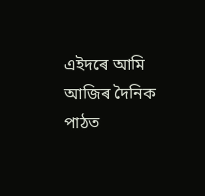এইদৰে আমি আজিৰ দৈনিক পাঠত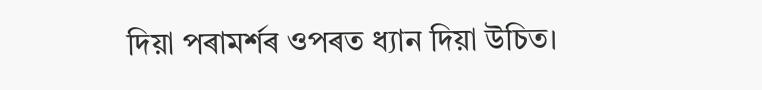দিয়া পৰামৰ্শৰ ওপৰত ধ্যান দিয়া উচিত।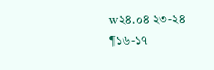w২৪.০৪ ২৩-২৪ ¶১৬-১৭